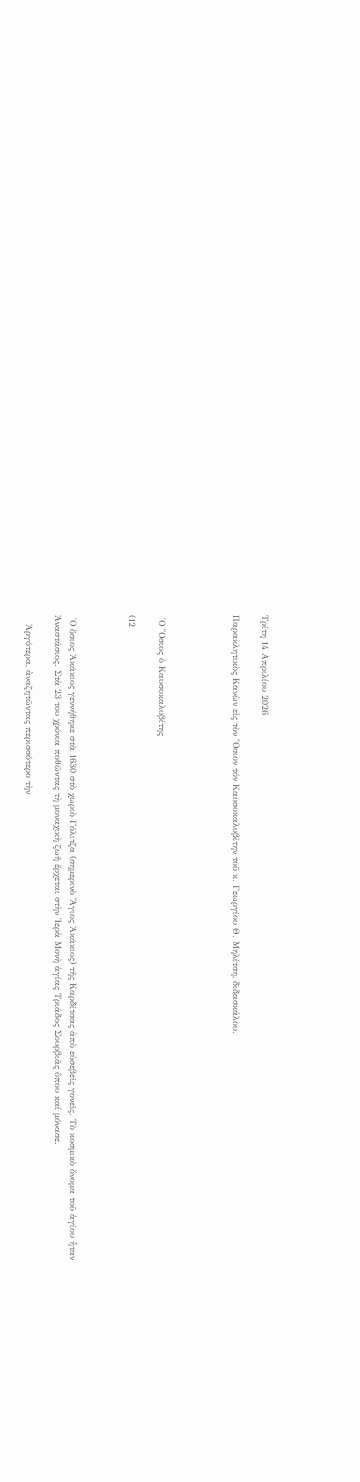Τρίτη 14 Απριλίου 2026

Παρακλητικὸς Κανὼν εἰς τὸν ῞Οσιον τόν Καυσοκαλυβίτην τοῦ κ. Γεωργίου Θ. Μηλίτση, διδασκάλου.




 ῾Ο ῞Οσιος ὁ Καυσοκαλυβίτης

(12



 ῾Ο ὅσιος Ἀκάκιος γεννήθηκε στὰ 1630 στὸ χωριὸ Γόλιτζα (σημερινὸ Ἅγιος Ἀκάκιος) τῆς Καρδίτσας ἀπὸ εὐσεβεῖς γονεῖς. Τὸ κοσμικὸ ὄνομα τοῦ ἁγίου ἦταν Ἀναστάσιος. Στὰ 23 του χρόνια ποθῶντας τὴ μοναχικὴ ζωῆ ἔρχεται στὴν Ἱερὰ Μονὴ ἁγίας Τριάδος Σουρβιᾶς ὅπου καί μόνασε.

   Ἀργότερα, ἀναζητῶντας περισσότερο τὴν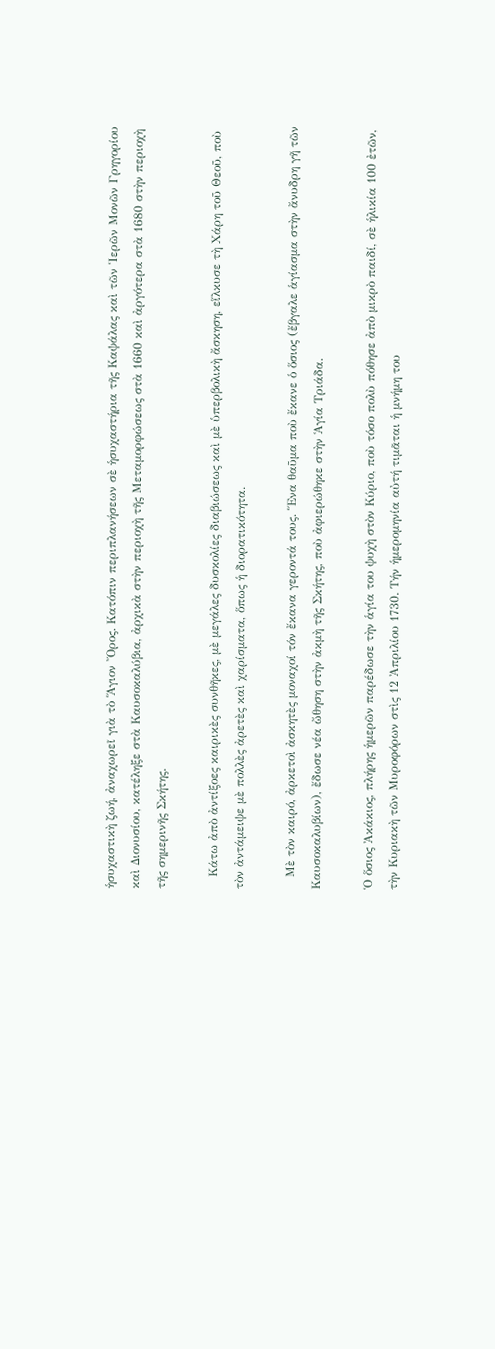ἡσυχαστικὴ ζωή, ἀναχωρεῖ γιὰ τὸ Ἅγιον Ὄρος. Κατόπιν περιπλανήσεων σὲ ἡσυχαστήρια τῆς Καψάλας καὶ τῶν Ἱερῶν Μονῶν Γρηγορίου καὶ Διονυσίου, κατέληξε στὰ Καυσοκαλύβια, ἀρχικὰ στὴν περιοχὴ τῆς Μεταμορφώσεως στὰ 1660 καὶ ἀργότερα στὰ 1680 στὴν περιοχὴ τῆς σημερινῆς Σκήτης.

   Κάτω ἀπὸ ἀντίξοες καιρικὲς συνθῆκες, μὲ μεγάλες δυσκολίες διαβιώσεως καὶ μὲ ὑπερβολικὴ ἄσκηση, εἵλκυσε τὴ Χάρη τοῦ Θεοῦ, ποὺ τὸν ἀντάμειψε μὲ πολλὲς ἀρετὲς καὶ χαρίσματα, ὅπως ἡ διορατικότητα.

   Μὲ τὸν καιρό, ἀρκετοὶ ἀσκητὲς μοναχοί τόν ἔκανα γεροντά τους. Ἕνα θαῦμα ποὺ ἔκανε ὁ ὅσιος (ἔβγαλε ἁγίασμα στὴν ἄνυδρη γῆ τῶν Καυσοκαλυβίων), ἔδωσε νέα ὤθηση στὴν ἀκμὴ τῆς Σκήτης, ποὺ ἀφιερώθηκε στὴν Ἁγία Τριάδα.

Ὁ ὅσιος Ἀκάκιος, πλήρης ἡμερῶν παρέδωσε τὴν ἁγία του ψυχὴ στὸν Κύριο, ποὺ τόσο πολὺ πόθησε ἀπὸ μικρὸ παιδί, σὲ ἡλικία 100 ἐτῶν, τὴν Κυριακὴ τῶν Μυροφόρων στὶς 12 Ἀπριλίου 1730. Τήν ἡμερομηνία αὐτή τιμᾶται ἡ μνήμη του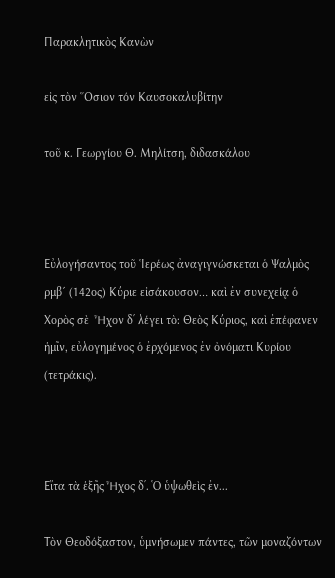Παρακλητικὸς Κανὼν

εἰς τὸν ῞Οσιον τόν Καυσοκαλυβίτην

τοῦ κ. Γεωργίου Θ. Μηλίτση, διδασκάλου



Εὐλογήσαντος τοῦ ῾Ιερέως ἀναγιγνώσκεται ὁ Ψαλμὸς ρμβ´ (142ος) Κύριε εἰσάκουσον… καὶ ἐν συνεχείᾳ ὁ Χορὸς σὲ  Ἦχον δʹ λέγει τὸ: Θεὸς Κύριος, καὶ ἐπέφανεν ἡμῖν, εὐλογημένος ὁ ἐρχόμενος ἐν ὀνόματι Κυρίου (τετράκις).



Εἴτα τὰ ἑξῆς Ἦχος δʹ. Ὁ ὑψωθεὶς ἐν...

Τὸν Θεοδόξαστον, ὑμνήσωμεν πάντες, τῶν μοναζόντων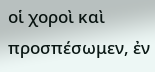οἱ χοροὶ καὶ προσπέσωμεν, ἐν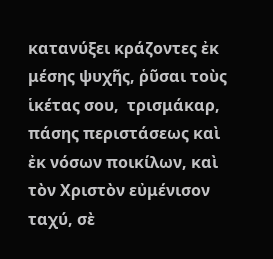κατανύξει κράζοντες ἐκ μέσης ψυχῆς, ῥῦσαι τοὺς ἱκέτας σου,  τρισμάκαρ, πάσης περιστάσεως καὶ ἐκ νόσων ποικίλων, καὶ τὸν Χριστὸν εὐμένισον ταχύ, σὲ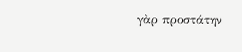γὰρ προστάτην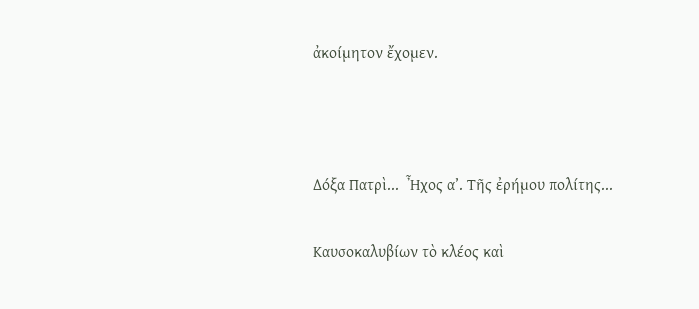ἀκοίμητον ἔχομεν.



Δόξα Πατρὶ...  ῏Ηχος α’. Τῆς ἐρήμου πολίτης...

Καυσοκαλυβίων τὸ κλέος καὶ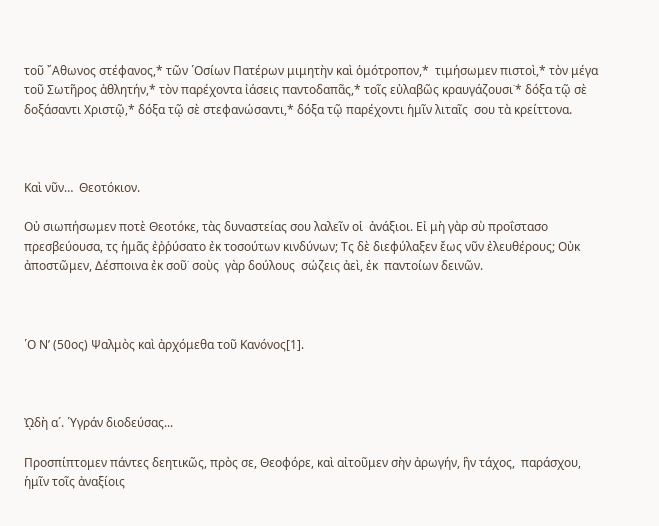τοῦ ῎Αθωνος στέφανος,* τῶν ῾Οσίων Πατέρων μιμητὴν καὶ ὁμότροπον,*  τιμήσωμεν πιστοὶ,* τὸν μέγα τοῦ Σωτῆρος ἀθλητήν,* τὸν παρέχοντα ἰάσεις παντοδαπᾶς,* τοῖς εὐλαβῶς κραυγάζουσι˙* δόξα τῷ σὲ δοξάσαντι Χριστῷ,* δόξα τῷ σὲ στεφανώσαντι,* δόξα τῷ παρέχοντι ἡμῖν λιταῖς  σου τὰ κρείττονα.



Καὶ νῦν…  Θεοτόκιον.

Οὐ σιωπήσωμεν ποτὲ Θεοτόκε, τὰς δυναστείας σου λαλεῖν οἱ  ἀνάξιοι. Εἰ μὴ γὰρ σὺ προΐστασο πρεσβεύουσα, τς ἡμᾶς ἐῤῥύσατο ἐκ τοσούτων κινδύνων; Τς δὲ διεφύλαξεν ἔως νῦν ἐλευθέρους; Οὐκ ἀποστῶμεν, Δέσποινα ἐκ σοῦ˙ σοὺς  γὰρ δούλους  σώζεις ἀεὶ, ἐκ  παντοίων δεινῶν.



῾Ο Νʹ (50ος) Ψαλμὸς καὶ ἀρχόμεθα τοῦ Κανόνος[1].



ᾨδὴ α´. ῾Υγράν διοδεύσας...

Προσπίπτομεν πάντες δεητικῶς, πρὸς σε, Θεοφόρε, καὶ αἰτοῦμεν σὴν ἀρωγήν, ἣν τάχος,  παράσχου, ἡμῖν τοῖς ἀναξίοις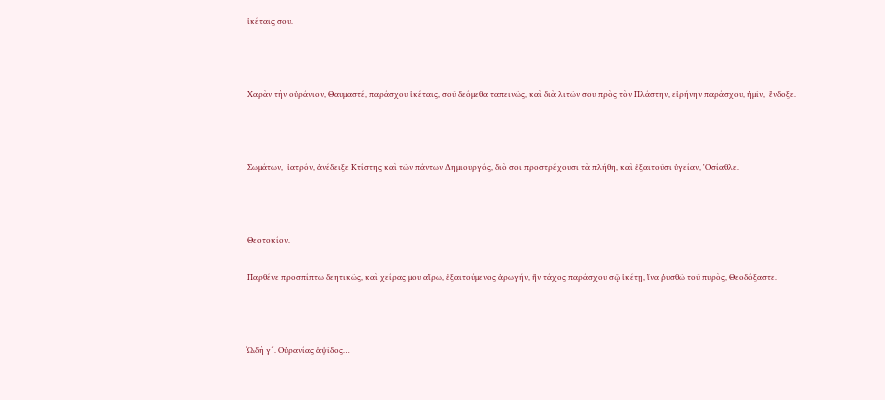ἱκέταις σου.



Χαρὰν τὴν οὐράνιον, Θαυμαστέ, παράσχου ἱκέταις, σοῦ δεόμεθα ταπεινῶς, καὶ διὰ λιτῶν σου πρὸς τὸν Πλάστην, εἰρήνην παράσχου, ἡμῖν,  ἔνδοξε.



Σωμάτων,  ἰατρόν, ἀνέδειξε Κτίστης καὶ τῶν πάντων Δημιουργός, διὸ σοι προστρέχουσι τὰ πλήθη, καὶ ἐξαιτοῦσι ὑγείαν, ῾Οσίαθλε.



Θεοτοκίον.

Παρθένε προσπίπτω δεητικῶς, καὶ χείρας μου αἴρω, ἐξαιτούμενος ἀρωγήν, ἣν τάχος παράσχου σῷ ἱκέτῃ, ἵνα ῥυσθῶ τοῦ πυρὸς, Θεοδόξαστε.



ᾨδὴ γ´. Οὐρανίας ἁψῖδος…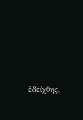ἐδείχθης,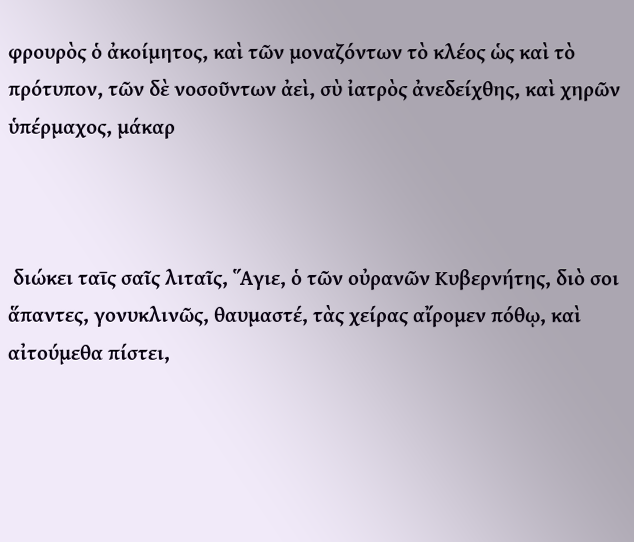φρουρὸς ὁ ἀκοίμητος, καὶ τῶν μοναζόντων τὸ κλέος ὡς καὶ τὸ πρότυπον, τῶν δὲ νοσοῦντων ἀεὶ, σὺ ἰατρὸς ἀνεδείχθης, καὶ χηρῶν ὑπέρμαχος, μάκαρ



 διώκει ταῑς σαῖς λιταῖς, ῞Αγιε, ὁ τῶν οὐρανῶν Κυβερνήτης, διὸ σοι ἅπαντες, γονυκλινῶς, θαυμαστέ, τὰς χείρας αἴρομεν πόθῳ, καὶ αἰτούμεθα πίστει,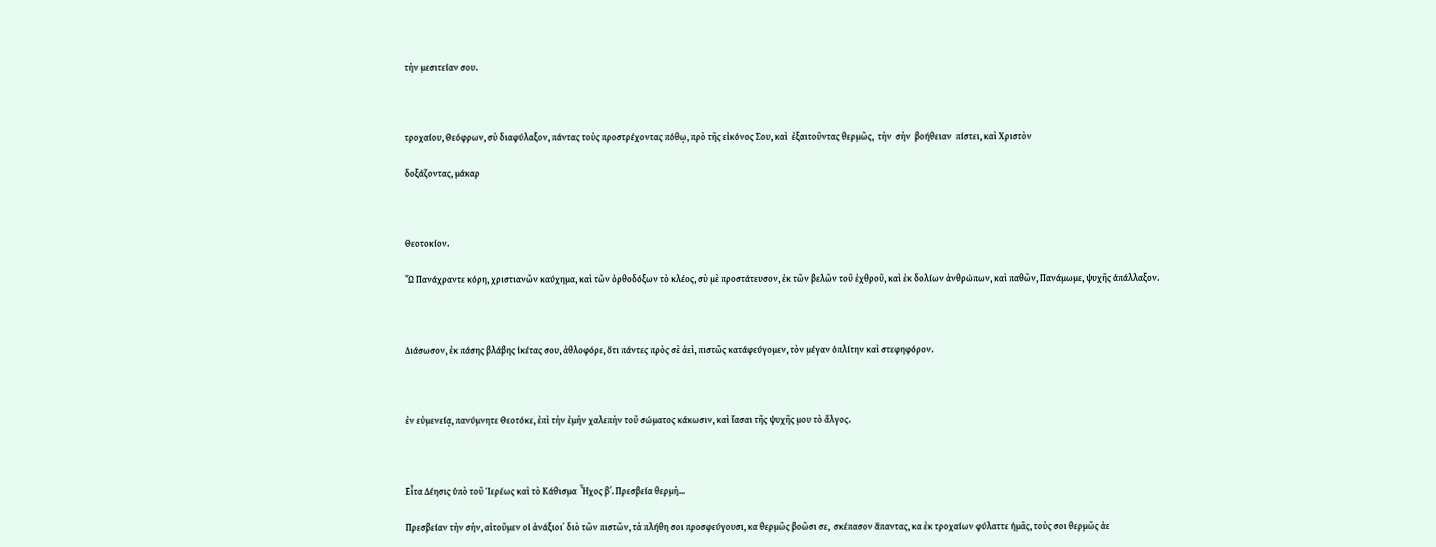τὴν μεσιτείαν σου.



τροχαίου, Θεόφρων, σὺ διαφύλαξον, πάντας τοὺς προστρέχοντας πόθῳ, πρὸ τῆς εἰκόνος Σου, καὶ  ἐξαιτοῦντας θερμῶς,  τὴν  σὴν  βοήθειαν  πίστει, καὶ Χριστὸν

δοξάζοντας, μάκαρ



Θεοτοκίον.

῎Ω Πανάχραντε κόρη, χριστιανῶν καύχημα, καὶ τῶν ὀρθοδόξων τὸ κλέος, σὺ μὲ προστάτευσον, ἐκ τῶν βελῶν τοῦ ἐχθροῦ, καὶ ἐκ δολίων ἀνθρώπων, καὶ παθῶν, Πανάμωμε, ψυχῆς ἁπάλλαξον.



Διάσωσον, ἐκ πάσης βλάβης ἱκέτας σου, ἀθλοφόρε, ὅτι πάντες πρὸς σὲ ἀεὶ, πιστῶς κατάφεύγομεν, τὸν μέγαν ὁπλίτην καὶ στεφηφόρον.



ἐν εὐμενείᾳ, πανύμνητε Θεοτόκε, ἐπὶ τὴν ἐμὴν χαλεπὴν τοῦ σώματος κάκωσιν, καὶ ἴασαι τῆς ψυχῆς μου τὸ ἄλγος.



Εἶτα Δέησις ὑπὸ τοῦ ῾Ιερέως καὶ τὸ Κάθισμα  Ἦχος βʹ. Πρεσβεία θερμὴ...

Πρεσβείαν τὴν σὴν, αἰτοῦμεν οἱ ἀνάξιοι˙ διὸ τῶν πιστῶν, τὰ πλήθη σοι προσφεύγουσι, κα θερμῶς βοῶσι σε,  σκέπασον ἅπαντας, κα ἐκ τροχαίων φύλαττε ἡμᾶς, τοὺς σοι θερμῶς ἀε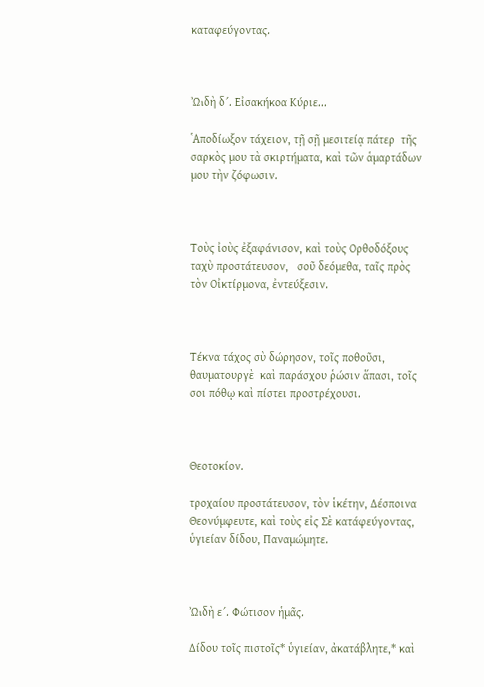καταφεύγοντας.



ᾨδὴ δ´. Εἰσακήκοα Κύριε...

῾Αποδίωξον τάχειον, τῇ σῇ μεσιτείᾳ πάτερ  τῆς σαρκὸς μου τὰ σκιρτήματα, καὶ τῶν ἁμαρτάδων μου τὴν ζόφωσιν.



Τοὺς ἰοὺς ἐξαφάνισον, καὶ τοὺς Ορθοδόξους ταχὺ προστάτευσον,   σοῦ δεόμεθα, ταῖς πρὸς τὸν Οἰκτίρμονα, ἐντεύξεσιν.



Τέκνα τάχος σὺ δώρησον, τοῖς ποθοῦσι, θαυματουργὲ  καὶ παράσχου ῥώσιν ἅπασι, τοῖς σοι πόθῳ καὶ πίστει προστρέχουσι.



Θεοτοκίον.

τροχαίου προστάτευσον, τὸν ἱκέτην, Δέσποινα Θεονύμφευτε, καὶ τοὺς εἰς Σὲ κατάφεύγοντας, ὑγιείαν δίδου, Παναμώμητε.



ᾨδὴ ε´. Φώτισον ἡμᾶς.

Δίδου τοῖς πιστοῖς* ὑγιείαν, ἀκατάβλητε,* καὶ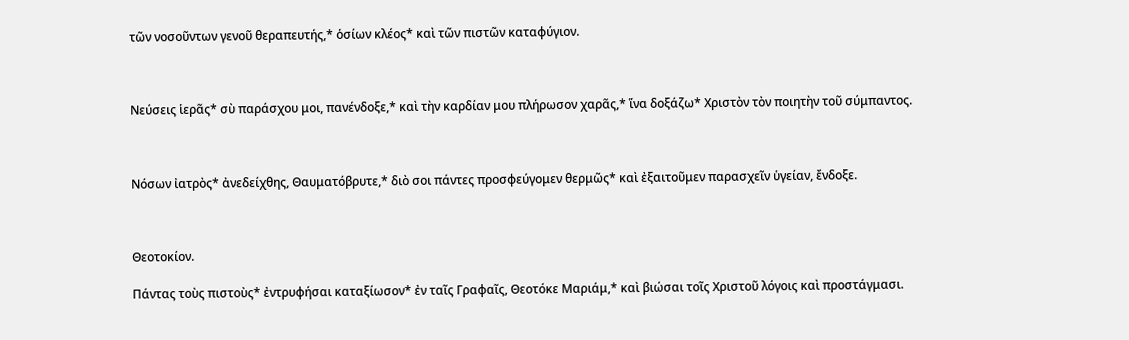τῶν νοσοῦντων γενοῦ θεραπευτής,* ὁσίων κλέος* καὶ τῶν πιστῶν καταφύγιον.



Νεύσεις ἱερᾶς* σὺ παράσχου μοι, πανένδοξε,* καὶ τὴν καρδίαν μου πλήρωσον χαρᾶς,* ἵνα δοξάζω* Χριστὸν τὸν ποιητὴν τοῦ σύμπαντος.



Νόσων ἰατρὸς* ἀνεδείχθης, Θαυματόβρυτε,* διὸ σοι πάντες προσφεύγομεν θερμῶς* καὶ ἐξαιτοῦμεν παρασχεῖν ὑγείαν, ἔνδοξε.



Θεοτοκίον.

Πάντας τοὺς πιστοὺς* ἐντρυφήσαι καταξίωσον* ἐν ταῖς Γραφαῖς, Θεοτόκε Μαριάμ,* καὶ βιώσαι τοῖς Χριστοῦ λόγοις καὶ προστάγμασι.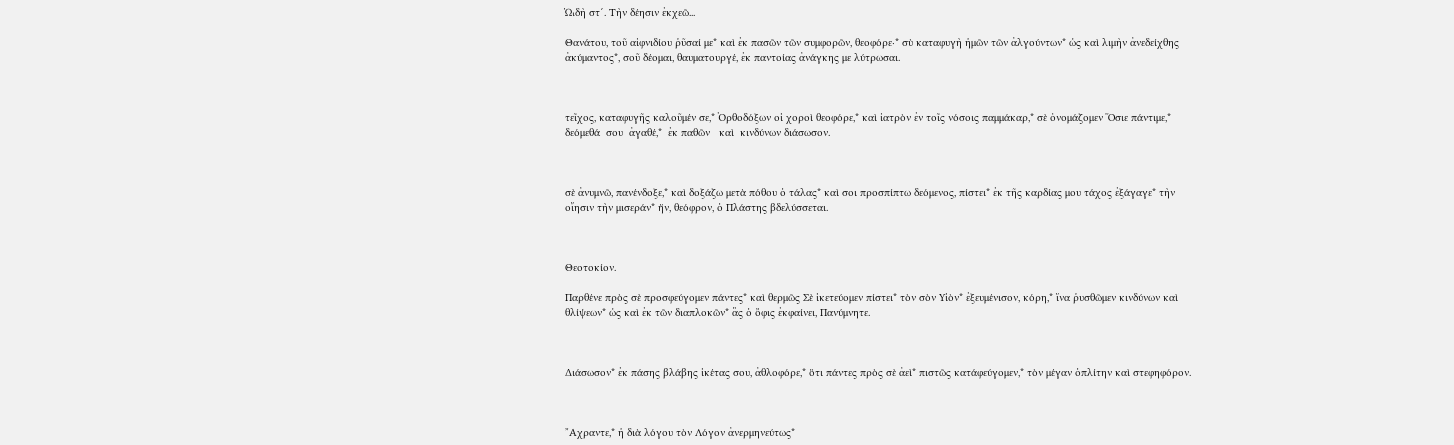ᾨδὴ στ´. Τὴν δέησιν ἐκχεῶ...

Θανάτου, τοῦ αἰφνιδίου ῥῦσαί με* καὶ ἐκ πασῶν τῶν συμφορῶν, θεοφόρε·* σὺ καταφυγὴ ἡμῶν τῶν ἀλγούντων* ὡς καὶ λιμὴν ἀνεδείχθης ἀκύμαντος*, σοῦ δέομαι, θαυματουργέ, ἐκ παντοίας ἀνάγκης με λύτρωσαι.



τεῖχος, καταφυγῆς καλοῦμέν σε,* Ὀρθοδόξων οἱ χοροὶ θεοφόρε,* καὶ ἰατρὸν ἐν τοῖς νόσοις παμμάκαρ,* σὲ ὀνομάζομεν Ὅσιε πάντιμε,* δεόμεθά  σου  ἀγαθέ,*  ἐκ παθῶν   καὶ  κινδύνων διάσωσον.



σὲ ἀνυμνῶ, πανένδοξε,* καὶ δοξάζω μετὰ πόθου ὁ τάλας* καὶ σοι προσπίπτω δεόμενος, πίστει* ἐκ τῆς καρδίας μου τάχος ἐξάγαγε* τὴν οἴησιν τὴν μισεράν* ἥν, θεόφρον, ὁ Πλάστης βδελύσσεται.



Θεοτοκίον.

Παρθένε πρὸς σὲ προσφεύγομεν πάντες* καὶ θερμῶς Σὲ ἱκετεύομεν πίστει* τὸν σὸν Υἱὸν* ἐξευμένισον, κόρη,* ἵνα ῥυσθῶμεν κινδύνων καὶ θλίψεων* ὡς καὶ ἐκ τῶν διαπλοκῶν* ἃς ὁ ὄφις ἐκφαίνει, Πανύμνητε.



Διάσωσον* ἐκ πάσης βλάβης ἱκέτας σου, ἀθλοφόρε,* ὅτι πάντες πρὸς σὲ ἀεὶ* πιστῶς κατάφεύγομεν,* τὸν μέγαν ὁπλίτην καὶ στεφηφόρον.



῎Αχραντε,* ἡ διὰ λόγου τὸν Λόγον ἀνερμηνεύτως*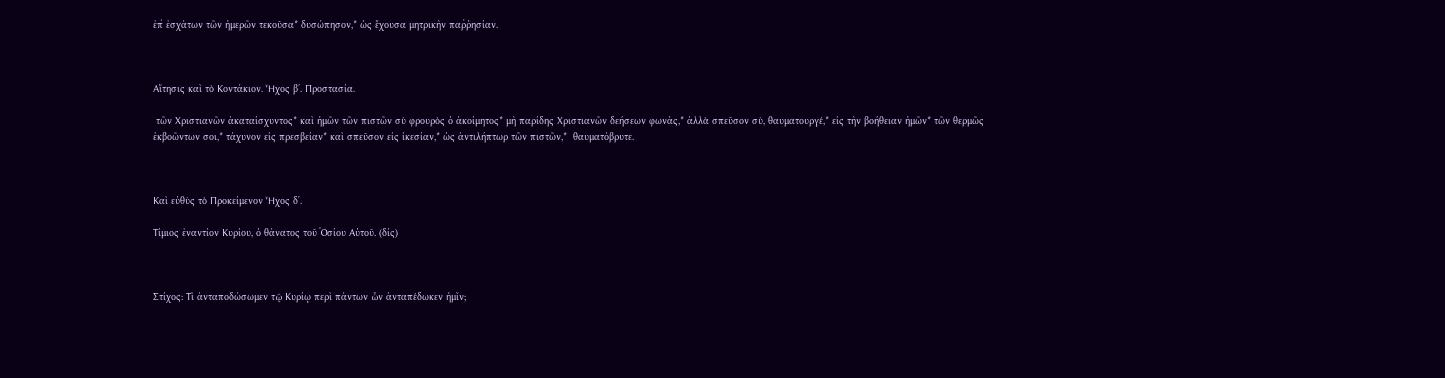ἐπ̉ ἐσχάτων τῶν ἡμερῶν τεκοῦσα* δυσώπησον,* ὡς ἔχουσα μητρικὴν παῤῥησίαν.



Αἴτησις καὶ τὸ Κοντάκιον. Ἦχος β΄. Προστασία.

 τῶν Χριστιανῶν ἀκαταίσχυντος* καὶ ἡμῶν τῶν πιστῶν σὺ φρουρὸς ὁ ἀκοίμητος* μὴ παρίδης Χριστιανῶν δεήσεων φωνάς,* ἀλλὰ σπεῦσον σὺ, θαυματουργέ,* εἰς τὴν βοήθειαν ἡμῶν* τῶν θερμῶς ἐκβοῶντων σοι,* τάχυνον εἰς πρεσβείαν* καὶ σπεῦσον εἰς ἱκεσίαν,* ὡς ἀντιλήπτωρ τῶν πιστῶν,*  θαυματόβρυτε.



Καὶ εὐθὺς τὸ Προκείμενον Ἦχος δʹ.

Τίμιος ἐναντίον Κυρίου, ὁ θάνατος τοῦ Ὁσίου Αὐτοῦ. (δίς)



Στίχος: Τὶ ἀνταποδώσωμεν τῷ Κυρίῳ περὶ πάντων ὧν ἀνταπέδωκεν ἡμῖν;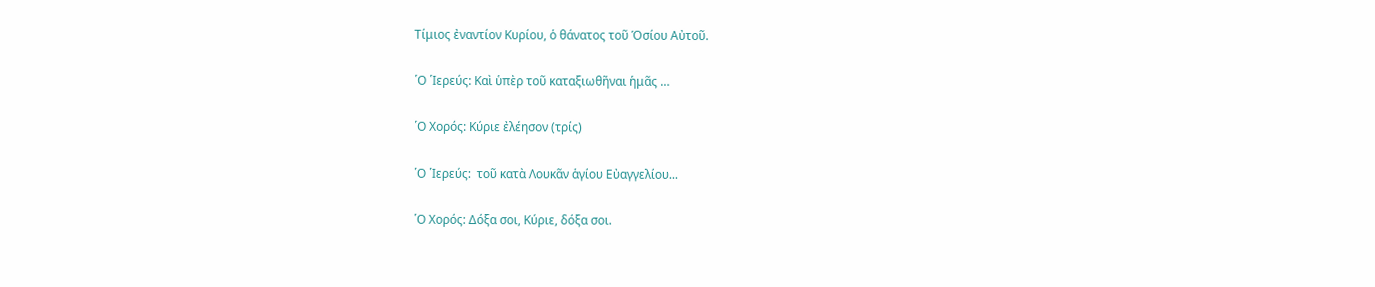Τίμιος ἐναντίον Κυρίου, ὁ θάνατος τοῦ Ὁσίου Αὐτοῦ.

῾Ο ῾Ιερεύς: Καὶ ὑπὲρ τοῦ καταξιωθῆναι ἡμᾶς …

῾Ο Χορός: Κύριε ἐλέησον (τρίς)

῾Ο ῾Ιερεύς:  τοῦ κατὰ Λουκᾶν ἁγίου Εὐαγγελίου...

῾Ο Χορός: Δόξα σοι, Κύριε, δόξα σοι.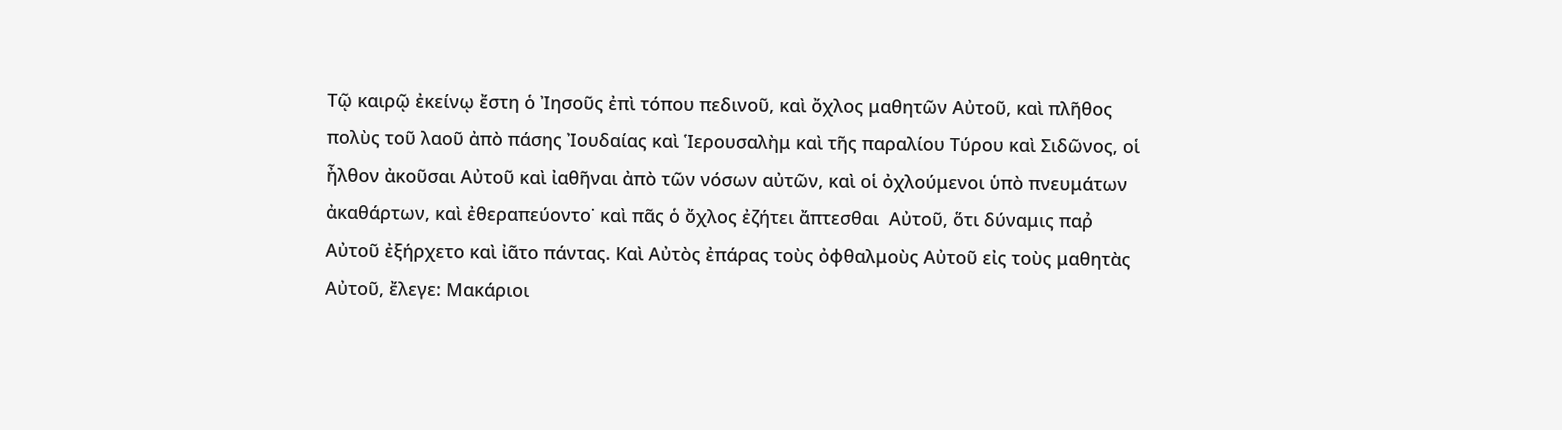Τῷ καιρῷ ἐκείνῳ ἔστη ὁ Ἰησοῦς ἐπὶ τόπου πεδινοῦ, καὶ ὄχλος μαθητῶν Αὐτοῦ, καὶ πλῆθος πολὺς τοῦ λαοῦ ἀπὸ πάσης Ἰουδαίας καὶ Ἱερουσαλὴμ καὶ τῆς παραλίου Τύρου καὶ Σιδῶνος, οἱ ἦλθον ἀκοῦσαι Αὐτοῦ καὶ ἰαθῆναι ἀπὸ τῶν νόσων αὐτῶν, καὶ οἱ ὀχλούμενοι ὑπὸ πνευμάτων ἀκαθάρτων, καὶ ἐθεραπεύοντο˙ καὶ πᾶς ὁ ὄχλος ἐζήτει ἄπτεσθαι  Αὐτοῦ, ὅτι δύναμις παρ̉ Αὐτοῦ ἐξήρχετο καὶ ἰᾶτο πάντας. Καὶ Αὐτὸς ἐπάρας τοὺς ὀφθαλμοὺς Αὐτοῦ εἰς τοὺς μαθητὰς Αὐτοῦ, ἔλεγε: Μακάριοι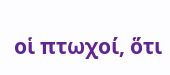οἱ πτωχοί, ὅτι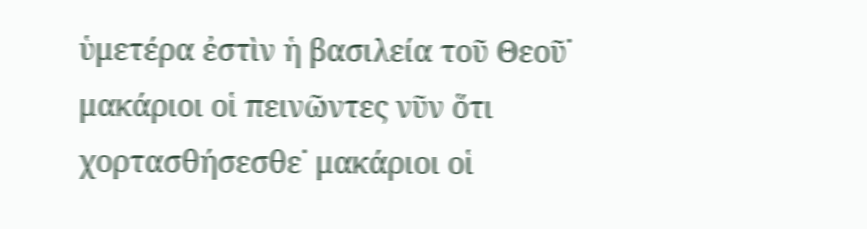ὑμετέρα ἐστὶν ἡ βασιλεία τοῦ Θεοῦ˙ μακάριοι οἱ πεινῶντες νῦν ὅτι χορτασθήσεσθε˙ μακάριοι οἱ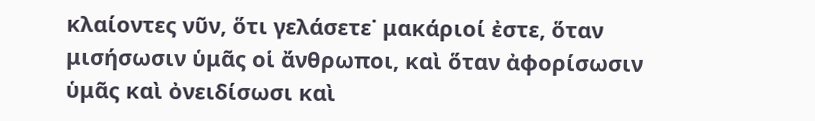κλαίοντες νῦν, ὅτι γελάσετε˙ μακάριοί ἐστε, ὅταν μισήσωσιν ὑμᾶς οἱ ἄνθρωποι, καὶ ὅταν ἀφορίσωσιν ὑμᾶς καὶ ὀνειδίσωσι καὶ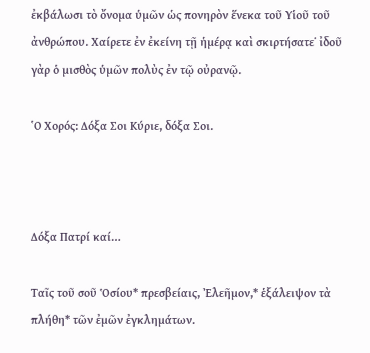ἐκβάλωσι τὸ ὄνομα ὑμῶν ὡς πονηρὸν ἕνεκα τοῦ Υἱοῦ τοῦ ἀνθρώπου. Χαίρετε ἐν ἐκείνη τῇ ἡμέρᾳ καὶ σκιρτήσατε˙ ἰδοῦ γὰρ ὁ μισθὸς ὑμῶν πολὺς ἐν τῷ οὐρανῷ.

῾Ο Χορός: Δόξα Σοι Κύριε, δόξα Σοι.



Δόξα Πατρί καί…

Ταῖς τοῦ σοῦ Ὁσίου* πρεσβείαις, Ἐλεῆμον,* ἑξάλειψον τὰ πλήθη* τῶν ἐμῶν ἐγκλημάτων.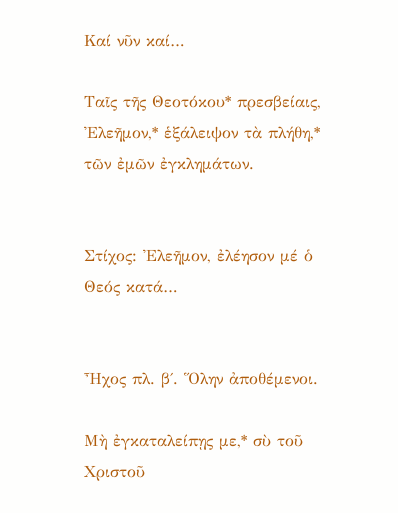Καί νῦν καί…

Ταῖς τῆς Θεοτόκου* πρεσβείαις, Ἐλεῆμον,* ἑξάλειψον τὰ πλήθη,* τῶν ἐμῶν ἐγκλημάτων.


Στίχος: Ἐλεῆμον, ἐλέησον μέ ὁ Θεός κατά…


Ἦχος πλ. β΄. Ὅλην ἀποθέμενοι.

Μὴ ἐγκαταλείπῃς με,* σὺ τοῦ Χριστοῦ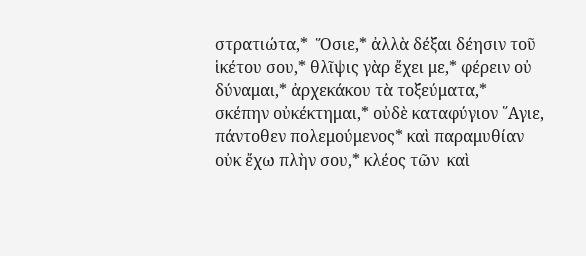στρατιώτα,*  Ὅσιε,* ἀλλὰ δέξαι δέησιν τοῦ ἱκέτου σου,* θλῖψις γὰρ ἔχει με,* φέρειν οὐ δύναμαι,* ἀρχεκάκου τὰ τοξεύματα,* σκέπην οὐκέκτημαι,* οὐδὲ καταφύγιον ῞Αγιε, πάντοθεν πολεμούμενος* καὶ παραμυθίαν οὐκ ἔχω πλὴν σου,* κλέος τῶν  καὶ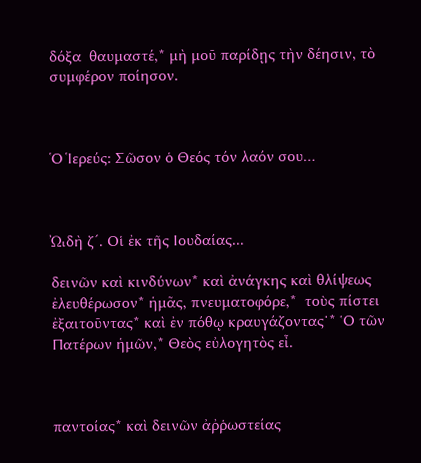δόξα  θαυμαστέ,* μὴ μοῦ παρίδῃς τὴν δέησιν, τὸ συμφέρον ποίησον.



Ὁ Ἱερεύς: Σῶσον ὁ Θεός τόν λαόν σου…



ᾨδὴ ζ´. Οἱ ἐκ τῆς Ιουδαίας...

δεινῶν καὶ κινδύνων* καὶ ἀνάγκης καὶ θλίψεως ἐλευθέρωσον* ἡμᾶς, πνευματοφόρε,*  τοὺς πίστει ἐξαιτοῦντας* καὶ ἐν πόθῳ κραυγάζοντας˙* ῾Ο τῶν Πατέρων ἡμῶν,* Θεὸς εὐλογητὸς εἶ.



παντοίας* καὶ δεινῶν ἀῤῥωστείας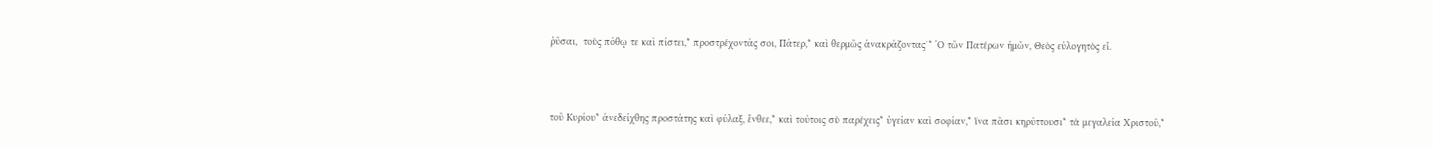ῥῦσαι,  τοὺς πόθῳ τε καὶ πίστει,* προστρέχοντάς σοι, Πάτερ,* καὶ θερμῶς ἀνακράζοντας˙* ῾Ο τῶν Πατέρων ἡμῶν, Θεὸς εὐλογητὸς εἶ.



τοῦ Κυρίου* ἀνεδείχθης προστάτης καὶ φύλαξ, ἔνθεε,* καὶ τούτοις σὺ παρέχεις* ὑγείαν καὶ σοφίαν,* ἵνα πᾶσι κηρύττουσι* τὰ μεγαλεία Χριστοῦ,*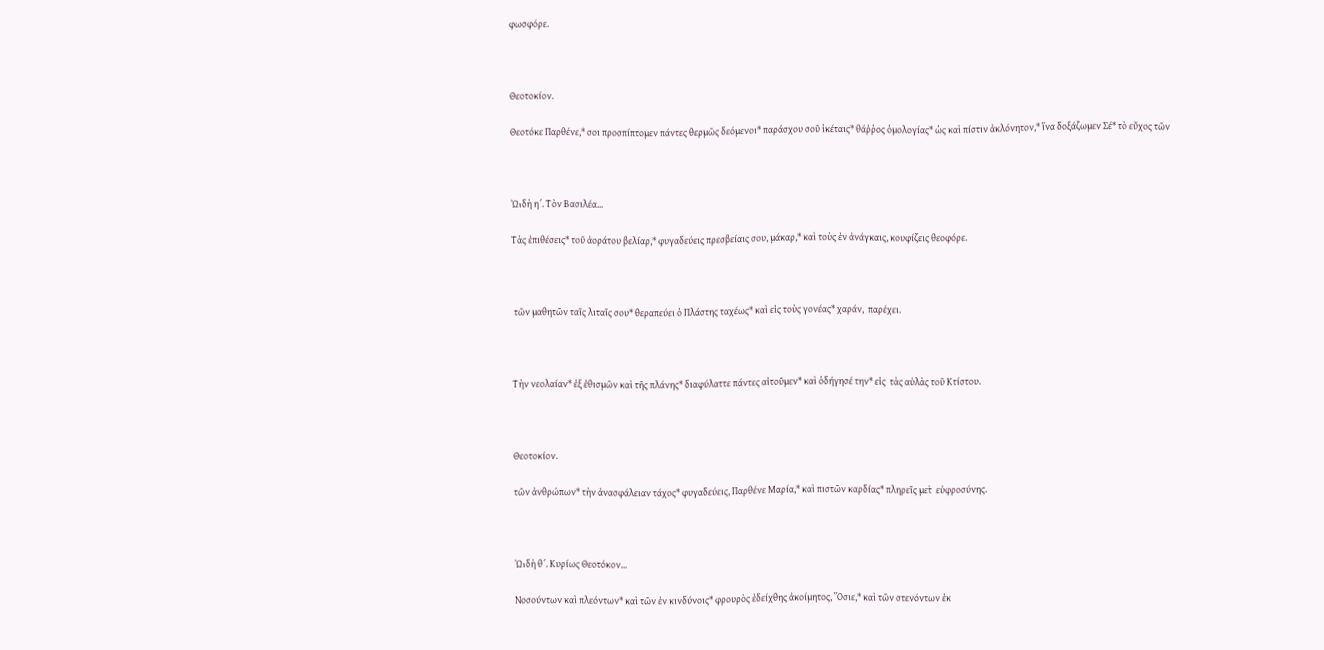φωσφόρε.



Θεοτοκίον.

Θεοτόκε Παρθένε,* σοι προσπίπτομεν πάντες θερμῶς δεόμενοι* παράσχου σοῦ ἱκέταις* θάῤῥος ὁμολογίας* ὡς καὶ πίστιν ἀκλόνητον,* ἵνα δοξάζωμεν Σέ* τὸ εὔχος τῶν



ᾨδὴ η´. Τὸν Βασιλέα...

Τὰς ἐπιθέσεις* τοῦ ἀοράτου βελίαρ,* φυγαδεύεις πρεσβείαις σου, μάκαρ,* καὶ τοὺς ἐν ἀνάγκαις, κουφίζεις θεοφόρε.



 τῶν μαθητῶν ταῖς λιταῖς σου* θεραπεύει ὁ Πλάστης ταχέως* καὶ εἰς τοὺς γονέας* χαράν,  παρέχει.



Τὴν νεολαίαν* ἐξ ἐθισμῶν καὶ τῆς πλάνης* διαφύλαττε πάντες αἰτοῦμεν* καὶ ὁδήγησέ την* εἰς  τὰς αὐλὰς τοῦ Κτίστου.



Θεοτοκίον.

τῶν ἀνθρώπων* τὴν ἀνασφάλειαν τάχος* φυγαδεύεις, Παρθένε Μαρία,* καὶ πιστῶν καρδίας* πληρεῖς μετ̉  εὐφροσύνης.



ᾨδὴ θ´. Κυρίως Θεοτόκον...

Νοσούντων καὶ πλεόντων* καὶ τῶν ἐν κινδύνοις* φρουρὸς ἐδείχθης ἀκοίμητος, ῞Οσιε,* καὶ τῶν στενόντων ἐκ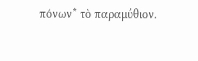πόνων* τὸ παραμύθιον.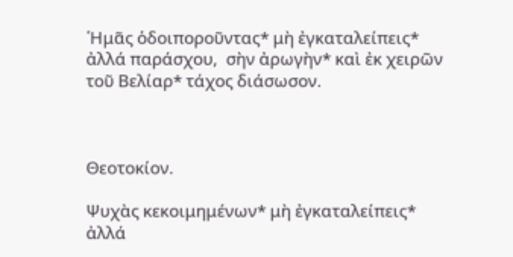῾Ημᾶς ὁδοιποροῦντας* μὴ ἐγκαταλείπεις* ἀλλά παράσχου,  σὴν ἀρωγὴν* καὶ ἐκ χειρῶν τοῦ Βελίαρ* τάχος διάσωσον.



Θεοτοκίον.

Ψυχὰς κεκοιμημένων* μὴ ἐγκαταλείπεις* ἀλλά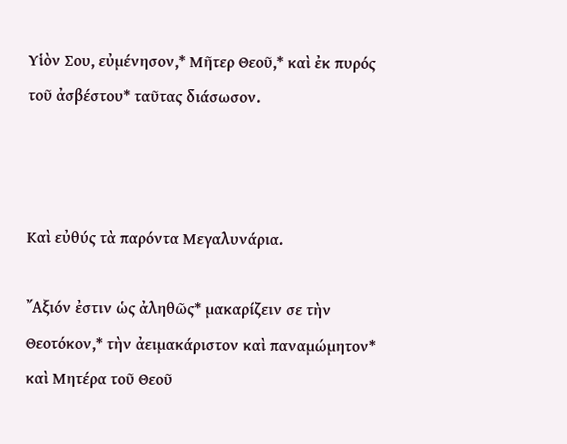Υἱὸν Σου, εὐμένησον,* Μῆτερ Θεοῦ,* καὶ ἐκ πυρός τοῦ ἀσβέστου* ταῦτας διάσωσον.



Καὶ εὐθύς τὰ παρόντα Μεγαλυνάρια.

῎Αξιόν ἐστιν ὡς ἀληθῶς* μακαρίζειν σε τὴν Θεοτόκον,* τὴν ἀειμακάριστον καὶ παναμώμητον* καὶ Μητέρα τοῦ Θεοῦ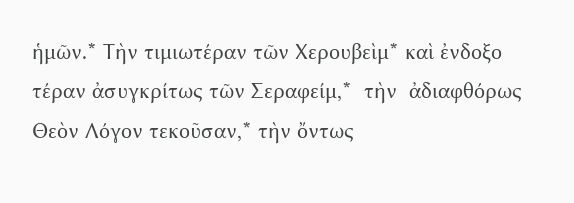ἡμῶν.* Τὴν τιμιωτέραν τῶν Χερουβεὶμ* καὶ ἐνδοξο τέραν ἀσυγκρίτως τῶν Σεραφείμ,*  τὴν  ἀδιαφθόρως  Θεὸν Λόγον τεκοῦσαν,* τὴν ὄντως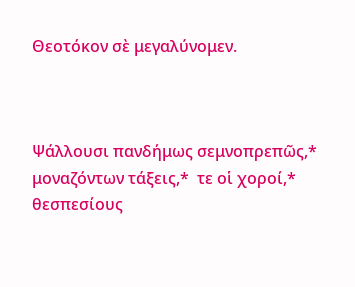Θεοτόκον σὲ μεγαλύνομεν.



Ψάλλουσι πανδήμως σεμνοπρεπῶς,* μοναζόντων τάξεις,*  τε οἱ χοροί,* θεσπεσίους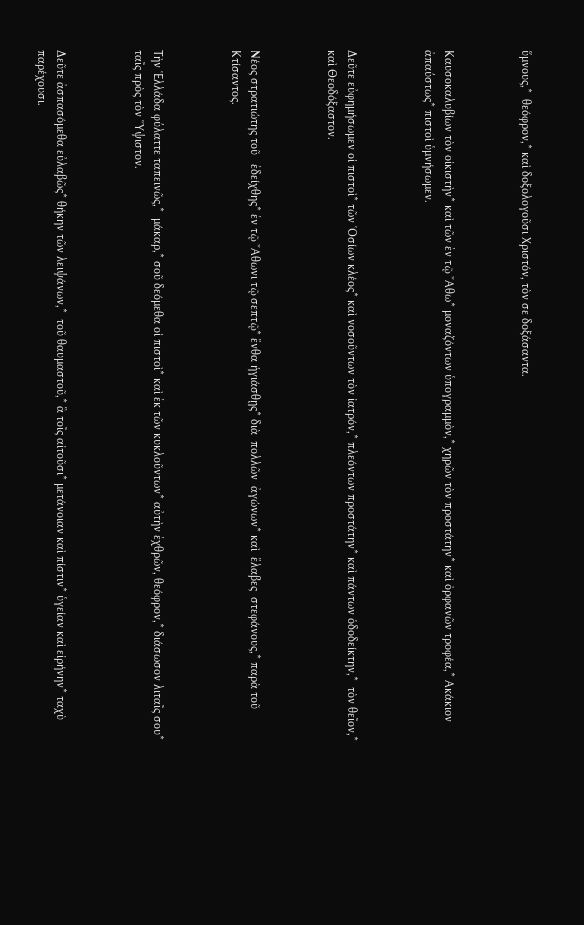ὕμνους,*  θεόφρον,* καὶ δοξολογοῦσι Χριστόν, τὸν σε δοξάσαντα.



Καυσοκαλυβίων τὸν οἰκιστὴν* καὶ τῶν ἐν τῷ ῎Αθω* μοναζόντων ὑπογραμμὸν,* χηρῶν τὸν προστάτην* καὶ ὀρφανῶν τροφέα,* Ακάκιον ἀπαύστως* πιστοὶ ὑμνήσωμεν.



Δεῦτε εὐφημήσωμεν οἱ πιστοὶ* τῶν ῾Οσίων κλέος* καὶ νοσοῦντων τὸν ἰατρόν,* πλεόντων προστάτην* καὶ πάντων ὁδοδείκτην,*  τὸν θεῖον,* καὶ Θεοδόξαστον.



Νέος στρατιώτης τοῦ   ἐδείχθης* ἐν τῷ ῎Αθωνι τῷ σεπτῷ* ἔνθα ἡγιάσθῃς* διὰ  πολλῶν  ἀγώνων* καὶ  ἔλαβες  στεφάνους,* παρὰ τοῦ Κτίσαντος.



Τὴν ῾Ελλάδα φύλαττε ταπεινῶς,*  μάκαρ,* σοῦ δεόμεθα οἱ πιστοὶ* καὶ ἐκ τῶν κυκλοῦντων* αὐτὴν ἐχθρῶν, θεόφρον,* διάσωσον λιταῖς σου* ταῖς πρὸς τὸν ῞Υψιστον.



Δεῦτε ἀσπασόμεθα εὐλαβῶς* θήκην τῶν λειψάνων,*  τοῦ θαυμαστοῦ,* ἃ τοῖς αἰτοῦσι* μετάνοιαν καὶ πίστιν* ὑγείαν καὶ εἰρήνην* ταχὺ παρέχουσι.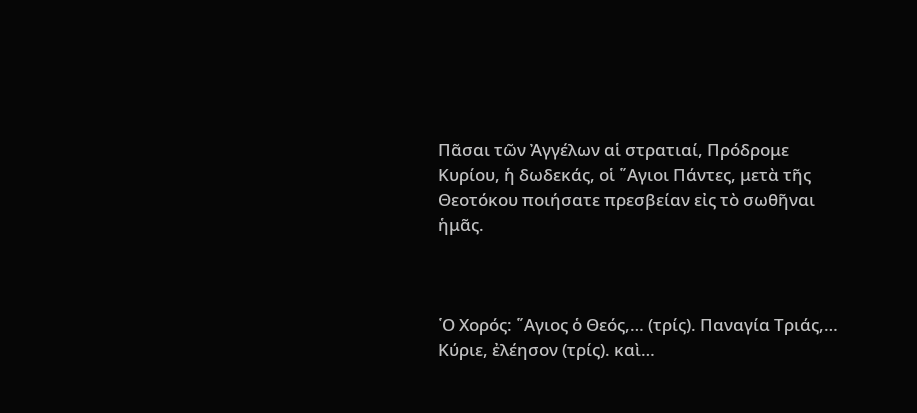Πᾶσαι τῶν Ἀγγέλων αἱ στρατιαί, Πρόδρομε Κυρίου, ἡ δωδεκάς, οἱ ῞Αγιοι Πάντες, μετὰ τῆς Θεοτόκου ποιήσατε πρεσβείαν εἰς τὸ σωθῆναι ἡμᾶς.



῾Ο Χορός: ῞Αγιος ὁ Θεός,… (τρίς). Παναγία Τριάς,… Κύριε, ἐλέησον (τρίς). καὶ…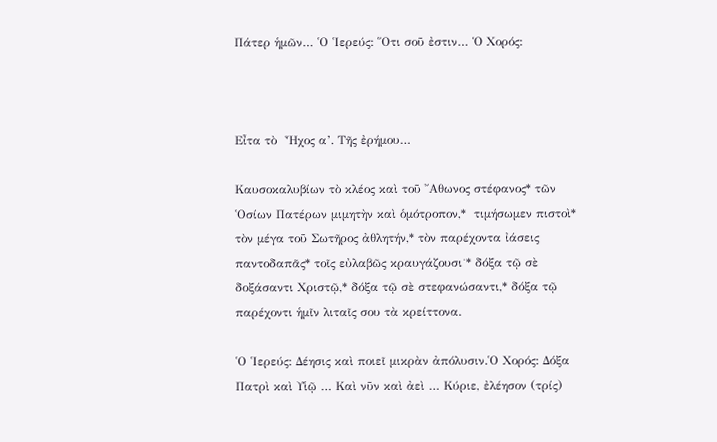Πάτερ ἡμῶν… ῾Ο ῾Ιερεύς: ῞Οτι σοῦ ἐστιν… Ὁ Χορός:



Εἶτα τὸ  Ἦχος α’. Τῆς ἐρήμου…

Καυσοκαλυβίων τὸ κλέος καὶ τοῦ ῎Αθωνος στέφανος* τῶν ῾Οσίων Πατέρων μιμητὴν καὶ ὁμότροπον,*  τιμήσωμεν πιστοὶ* τὸν μέγα τοῦ Σωτῆρος ἀθλητήν,* τὸν παρέχοντα ἰάσεις παντοδαπᾶς* τοῖς εὐλαβῶς κραυγάζουσι˙* δόξα τῷ σὲ δοξάσαντι Χριστῷ,* δόξα τῷ σὲ στεφανώσαντι,* δόξα τῷ παρέχοντι ἡμῖν λιταῖς σου τὰ κρείττονα.

῾Ο ῾Ιερεύς: Δέησις καὶ ποιεῖ μικρὰν ἀπόλυσιν.῾Ο Χορός: Δόξα Πατρὶ καὶ Υἱῷ … Καὶ νῦν καὶ ἀεὶ … Κύριε, ἐλέησον (τρίς)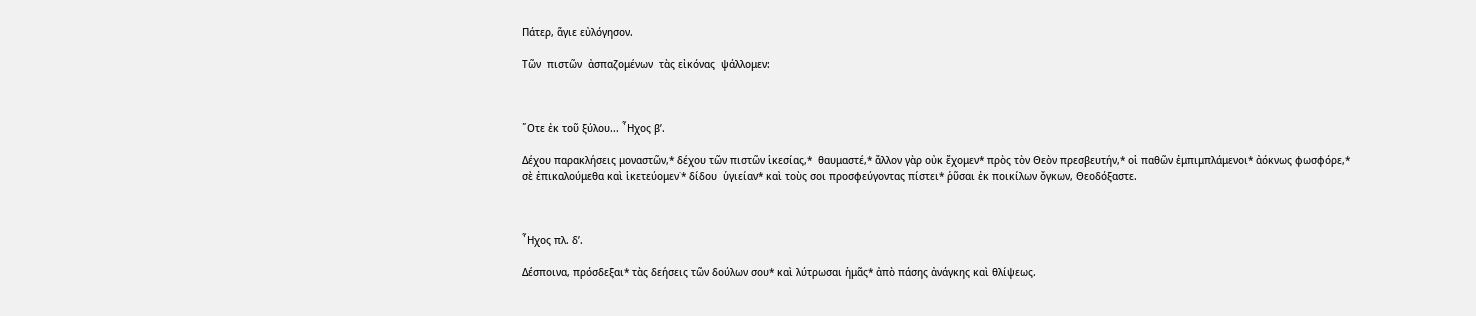Πάτερ, ἅγιε εὐλόγησον.

Τῶν  πιστῶν  ἀσπαζομένων  τὰς εἰκόνας  ψάλλομεν:



῞Οτε ἐκ τοῦ ξύλου... ῏Ηχος βʹ.

Δέχου παρακλήσεις μοναστῶν,* δέχου τῶν πιστῶν ἱκεσίας,*  θαυμαστέ,* ἄλλον γὰρ οὐκ ἔχομεν* πρὸς τὸν Θεὸν πρεσβευτήν,* οἱ παθῶν ἐμπιμπλάμενοι* ἀόκνως φωσφόρε,* σὲ ἐπικαλούμεθα καὶ ἱκετεύομεν˙* δίδου  ὑγιείαν* καὶ τοὺς σοι προσφεύγοντας πίστει* ῥῦσαι ἐκ ποικίλων ὄγκων, Θεοδόξαστε.



῏Ηχος πλ. δʹ.

Δέσποινα, πρόσδεξαι* τὰς δεήσεις τῶν δούλων σου* καὶ λύτρωσαι ἡμᾶς* ἀπὸ πάσης ἀνάγκης καὶ θλίψεως.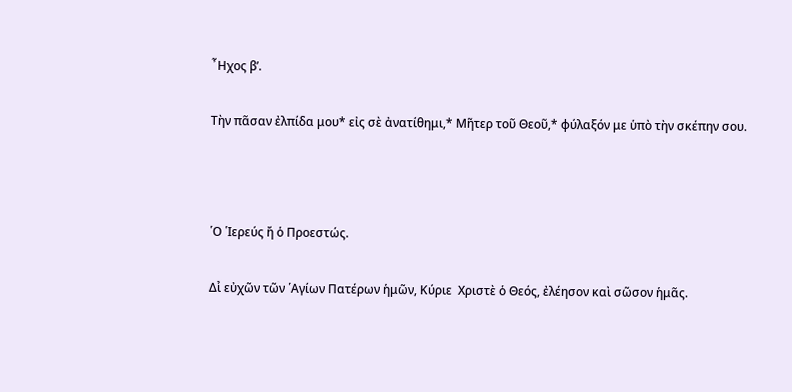῏Ηχος βʹ.

Τὴν πᾶσαν ἐλπίδα μου* εἰς σὲ ἀνατίθημι,* Μῆτερ τοῦ Θεοῦ,* φύλαξόν με ὑπὸ τὴν σκέπην σου.



῾Ο ῾Ιερεύς ἤ ὁ Προεστώς.

Δι̉ εὐχῶν τῶν ῾Αγίων Πατέρων ἡμῶν, Κύριε  Χριστὲ ὁ Θεός, ἐλέησον καὶ σῶσον ἡμᾶς.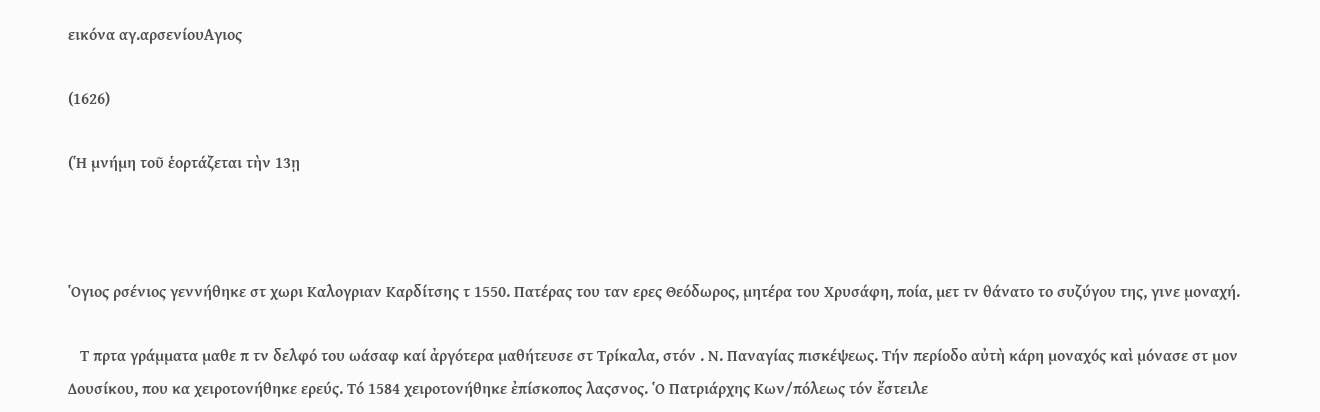εικόνα αγ.αρσενίουΑγιος

(1626)

(῾Η μνήμη τοῦ ἑορτάζεται τὴν 13ῃ



῾Ογιος ρσένιος γεννήθηκε στ χωρι Καλογριαν Καρδίτσης τ 1550. Πατέρας του ταν ερες Θεόδωρος, μητέρα του Χρυσάφη, ποία, μετ τν θάνατο το συζύγου της, γινε μοναχή.

   Τ πρτα γράμματα μαθε π τν δελφό του ωάσαφ καί ἀργότερα μαθήτευσε στ Τρίκαλα, στόν . Ν. Παναγίας πισκέψεως. Τήν περίοδο αὐτὴ κάρη μοναχός καὶ μόνασε στ μον Δουσίκου, που κα χειροτονήθηκε ερεύς. Τό 1584 χειροτονήθηκε ἐπίσκοπος λαςσνος. ῾Ο Πατριάρχης Κων/πόλεως τόν ἔστειλε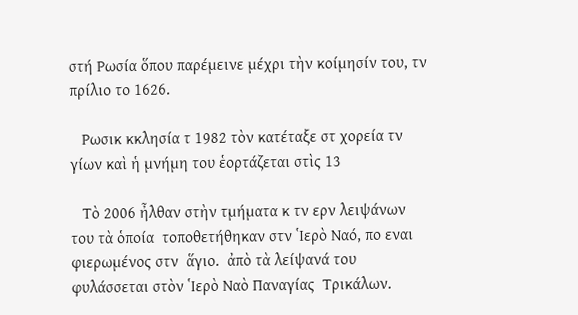στή Ρωσία ὅπου παρέμεινε μέχρι τὴν κοίμησίν του, τν πρίλιο το 1626.

   Ρωσικ κκλησία τ 1982 τὸν κατέταξε στ χορεία τν γίων καὶ ἡ μνήμη του ἑορτάζεται στὶς 13

   Τὸ 2006 ἦλθαν στὴν τμήματα κ τν ερν λειψάνων του τὰ ὁποία  τοποθετήθηκαν στν ῾Ιερὸ Ναό, πο εναι φιερωμένος στν  ἅγιο.  ἀπὸ τὰ λείψανά του φυλάσσεται στὸν ῾Ιερὸ Ναὸ Παναγίας  Τρικάλων.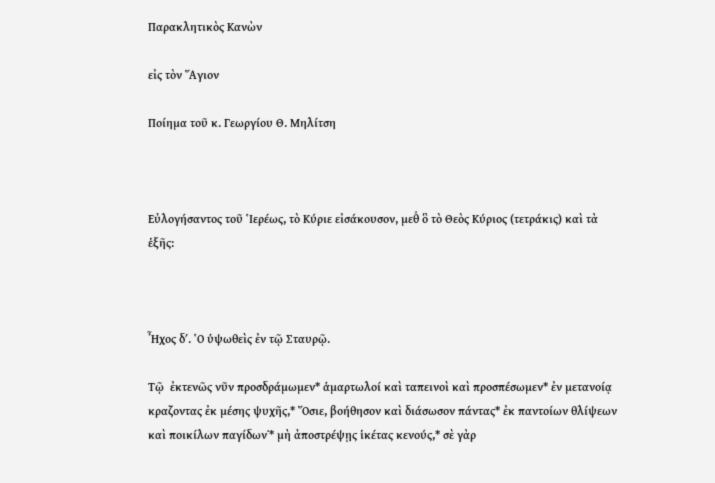Παρακλητικὸς Κανὼν

εἰς τὸν ῞Αγιον

Ποίημα τοῦ κ. Γεωργίου Θ. Μηλίτση



Εὐλογήσαντος τοῦ ῾Ιερέως, τὸ Κύριε εἰσάκουσον, μεθ̉ ὃ τὸ Θεὸς Κύριος (τετράκις) καὶ τὰ ἑξῆς:



῏Ηχος δʹ. ῾Ο ὑψωθεὶς ἐν τῷ Σταυρῷ.

Τῷ  ἐκτενῶς νῦν προσδράμωμεν* ἁμαρτωλοί καὶ ταπεινοὶ καὶ προσπέσωμεν* ἐν μετανοίᾳ κραζοντας ἐκ μέσης ψυχῆς,* ῞Οσιε, βοήθησον καὶ διάσωσον πάντας* ἐκ παντοίων θλίψεων καὶ ποικίλων παγίδων˙* μὴ ἀποστρέψῃς ἱκέτας κενούς,* σὲ γὰρ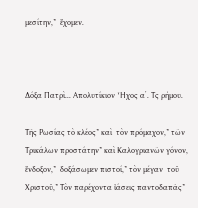μεσίτην,*  ἔχομεν.



Δόξα Πατρὶ... Απολυτίκιον ῏Ηχος αʹ. Τς ρήμου.

Τῆς Ρωσίας τὸ κλέος* καὶ  τὸν πρόμαχον,* τῶν Τρικάλων προστάτην* καὶ Καλογριανῶν γόνον, ἔνδοξον,*  δοξάσωμεν πιστοί,* τὸν μέγαν  τοῦ Χριστοῦ,* Τὸν παρέχοντα ἰάσεις παντοδαπᾶς*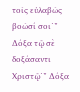τοῖς εὐλαβῶς βοῶσί σοι˙* Δόξα τῷ σὲ δοξάσαντι Χριστῷ˙* Δόξα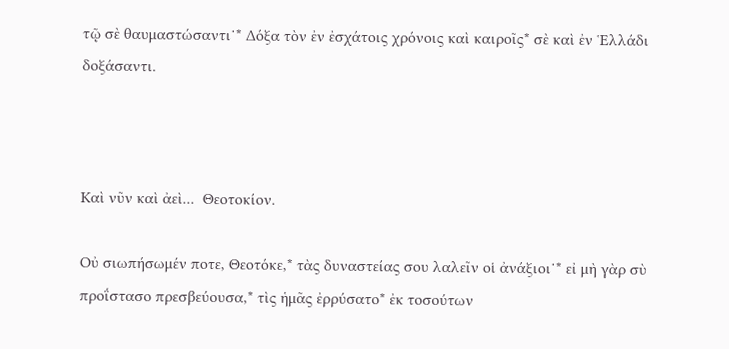τῷ σὲ θαυμαστώσαντι˙* Δόξα τὸν ἐν ἐσχάτοις χρόνοις καὶ καιροῖς* σὲ καὶ ἐν ῾Ελλάδι δοξάσαντι.



Καὶ νῦν καὶ ἀεὶ...  Θεοτοκίον.

Οὐ σιωπήσωμέν ποτε, Θεοτόκε,* τὰς δυναστείας σου λαλεῖν οἱ ἀνάξιοι˙* εἰ μὴ γὰρ σὺ προΐστασο πρεσβεύουσα,* τὶς ἡμᾶς ἐρρύσατο* ἐκ τοσούτων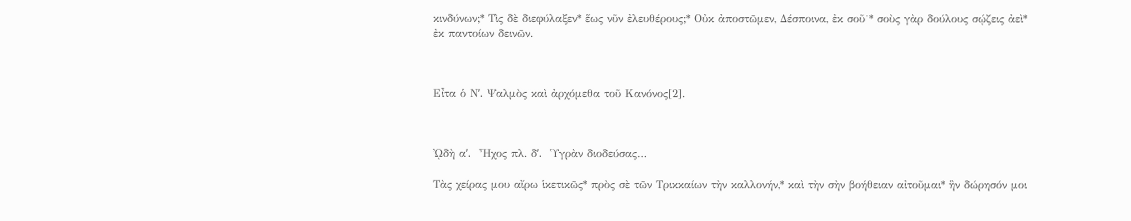κινδύνων;* Τὶς δὲ διεφύλαξεν* ἕως νῦν ἐλευθέρους;* Οὐκ ἀποστῶμεν, Δέσποινα, ἐκ σοῦ˙* σοὺς γὰρ δούλους σῴζεις ἀεὶ* ἐκ παντοίων δεινῶν.



Εἶτα ὁ Νʹ. Ψαλμὸς καὶ ἀρχόμεθα τοῦ Κανόνος[2].



ᾨδὴ αʹ.  Ἦχος πλ. δʹ.  Ὑγρὰν διοδεύσας…

Τὰς χείρας μου αἴρω ἱκετικῶς* πρὸς σὲ τῶν Τρικκαίων τὴν καλλονήν,* καὶ τὴν σὴν βοήθειαν αἰτοῦμαι* ἣν δώρησόν μοι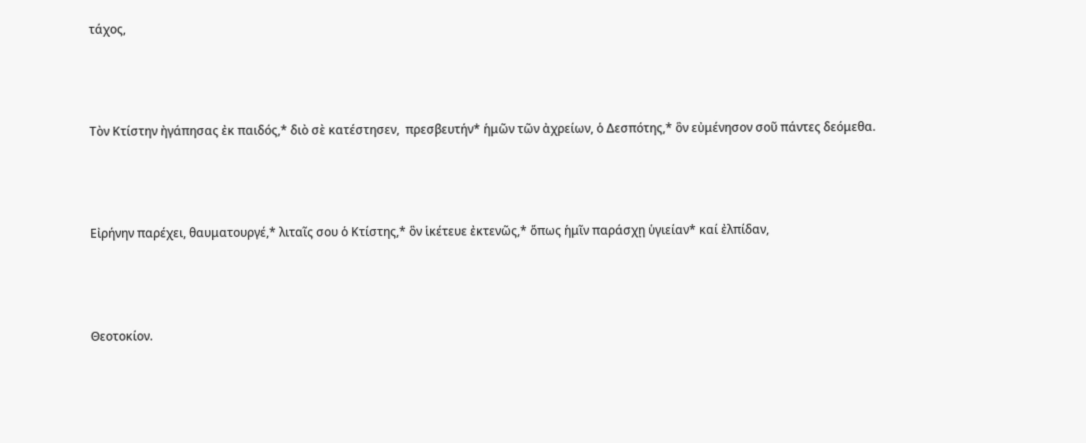τάχος,



Τὸν Κτίστην ἠγάπησας ἐκ παιδός,* διὸ σὲ κατέστησεν,  πρεσβευτήν* ἡμῶν τῶν ἀχρείων, ὁ Δεσπότης,* ὃν εὐμένησον σοῦ πάντες δεόμεθα.



Εἰρήνην παρέχει, θαυματουργέ,* λιταῖς σου ὁ Κτίστης,* ὃν ἱκέτευε ἐκτενῶς,* ὅπως ἡμῖν παράσχῃ ὑγιείαν* καί ἐλπίδαν,



Θεοτοκίον.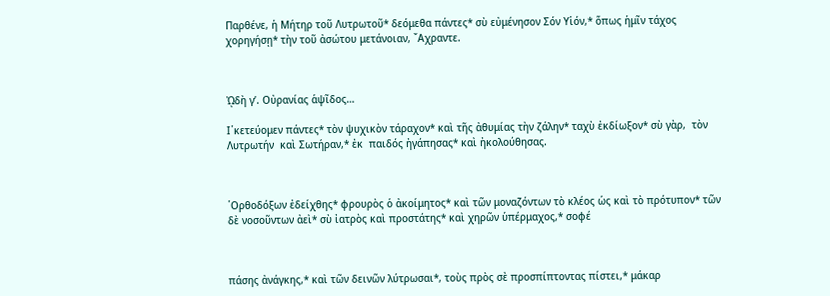Παρθένε, ἡ Μήτηρ τοῦ Λυτρωτοῦ* δεόμεθα πάντες* σὺ εὐμένησον Σόν Υἱόν,* ὅπως ἡμῖν τάχος χορηγήσῃ* τὴν τοῦ ἀσώτου μετάνοιαν, ῎Αχραντε.



ᾨδὴ γʹ. Οὐρανίας ἁψῖδος…

Ι῾κετεύομεν πάντες* τὸν ψυχικὸν τάραχον* καὶ τῆς ἀθυμίας τὴν ζάλην* ταχὺ ἐκδίωξον* σὺ γὰρ,  τὸν Λυτρωτήν  καὶ Σωτήραν,* ἐκ  παιδός ἠγάπησας* καὶ ἠκολούθησας.



῾Ορθοδόξων ἐδείχθης* φρουρὸς ὁ ἀκοίμητος* καὶ τῶν μοναζόντων τὸ κλέος ὡς καὶ τὸ πρότυπον* τῶν δὲ νοσοῦντων ἀεὶ* σὺ ἰατρὸς καὶ προστάτης* καὶ χηρῶν ὑπέρμαχος,* σοφέ



πάσης ἀνάγκης,* καὶ τῶν δεινῶν λύτρωσαι*, τοὺς πρὸς σὲ προσπίπτοντας πίστει,* μάκαρ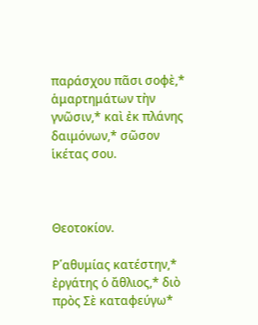παράσχου πᾶσι σοφὲ,* ἁμαρτημάτων τὴν γνῶσιν,* καὶ ἐκ πλάνης δαιμόνων,* σῶσον ἱκέτας σου.



Θεοτοκίον.

Ρ῾αθυμίας κατέστην,* ἐργάτης ὁ ἄθλιος,* διὸ πρὸς Σὲ καταφεύγω*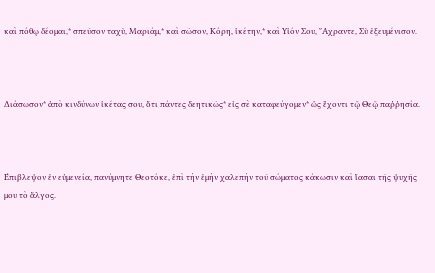καὶ πόθῳ δέομαι,* σπεῦσον ταχὺ, Μαριάμ,* καὶ σῶσον, Κόρη, ἱκέτην,* καὶ Υἱόν Σου, ῎Αχραντε, Σὺ ἐξευμένισον.



Διάσωσον* ἀπὸ κινδύνων ἱκέτας σου, ὅτι πάντες δεητικῶς* εἰς σὲ καταφεύγομεν* ὡς ἔχοντι τῷ Θεῷ παῤῥησία.



Ε̉πιβλεψον ἐν εὐμενεία, πανύμνητε Θεοτόκε, ἐπὶ τὴν ἐμὴν χαλεπὴν τοῦ σώματος κάκωσιν καὶ ἴασαι τῆς ψυχῆς μου τὸ ἄλγος.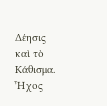Δέησις καὶ τὸ Κάθισμα. Ἦχος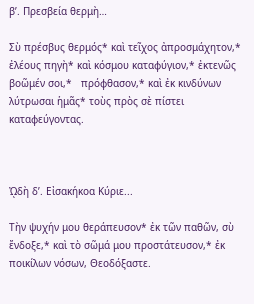βʹ. Πρεσβεία θερμὴ…

Σὺ πρέσβυς θερμός* καὶ τεῖχος ἀπροσμάχητον,* ἐλέους πηγὴ* καὶ κόσμου καταφύγιον,* ἐκτενῶς βοῶμέν σοι,*   πρόφθασον,* καὶ ἐκ κινδύνων λύτρωσαι ἡμᾶς* τοὺς πρὸς σὲ πίστει καταφεύγοντας.



ᾨδὴ δʹ. Εἰσακήκοα Κύριε...

Τὴν ψυχήν μου θεράπευσον* ἐκ τῶν παθῶν, σὺ  ἔνδοξε,* καὶ τὸ σῶμά μου προστάτευσον,* ἐκ ποικίλων νόσων, Θεοδόξαστε.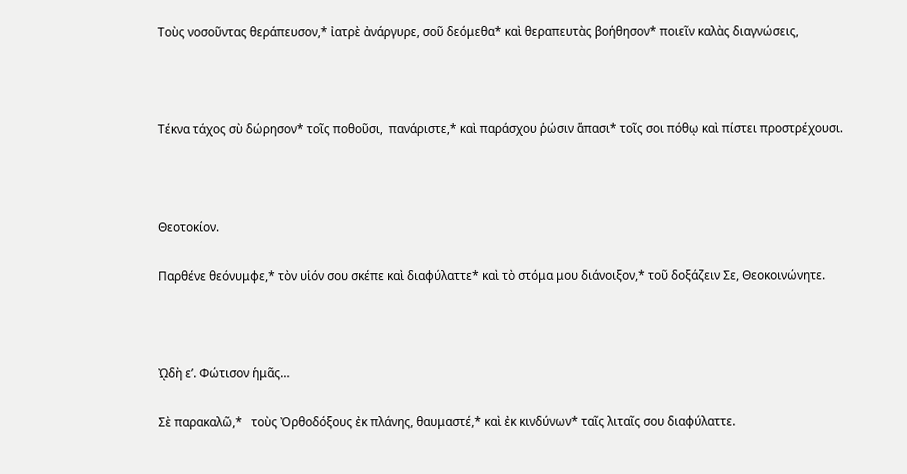Τοὺς νοσοῦντας θεράπευσον,* ἰατρὲ ἀνάργυρε, σοῦ δεόμεθα* καὶ θεραπευτὰς βοήθησον* ποιεῖν καλὰς διαγνώσεις,



Τέκνα τάχος σὺ δώρησον* τοῖς ποθοῦσι,  πανάριστε,* καὶ παράσχου ῥώσιν ἅπασι* τοῖς σοι πόθῳ καὶ πίστει προστρέχουσι.



Θεοτοκίον.

Παρθένε θεόνυμφε,* τὸν υἱόν σου σκέπε καὶ διαφύλαττε* καὶ τὸ στόμα μου διάνοιξον,* τοῦ δοξάζειν Σε, Θεοκοινώνητε.



ᾨδὴ εʹ. Φώτισον ἡμᾶς…

Σὲ παρακαλῶ,*   τοὺς Ὀρθοδόξους ἐκ πλάνης, θαυμαστέ,* καὶ ἐκ κινδύνων* ταῖς λιταῖς σου διαφύλαττε.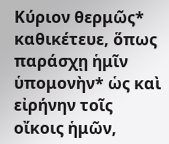Κύριον θερμῶς* καθικέτευε, ὅπως παράσχῃ ἡμῖν ὑπομονὴν* ὡς καὶ εἰρήνην τοῖς οἴκοις ἡμῶν,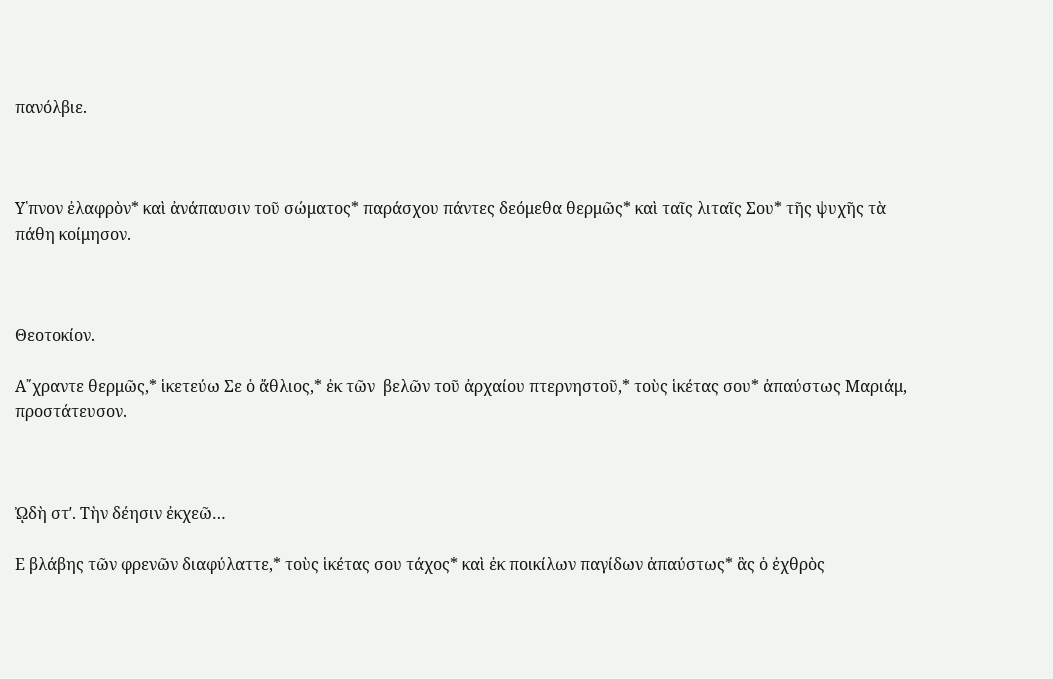πανόλβιε.



Υ῾πνον ἐλαφρὸν* καὶ ἀνάπαυσιν τοῦ σώματος* παράσχου πάντες δεόμεθα θερμῶς* καὶ ταῖς λιταῖς Σου* τῆς ψυχῆς τὰ πάθη κοίμησον.



Θεοτοκίον.

Α῎χραντε θερμῶς,* ἱκετεύω Σε ὁ ἄθλιος,* ἐκ τῶν  βελῶν τοῦ ἀρχαίου πτερνηστοῦ,* τοὺς ἱκέτας σου* ἀπαύστως Μαριάμ, προστάτευσον.



ᾨδὴ στʹ. Τὴν δέησιν ἐκχεῶ…

Ε βλάβης τῶν φρενῶν διαφύλαττε,* τοὺς ἱκέτας σου τάχος* καὶ ἐκ ποικίλων παγίδων ἀπαύστως* ἃς ὁ ἐχθρὸς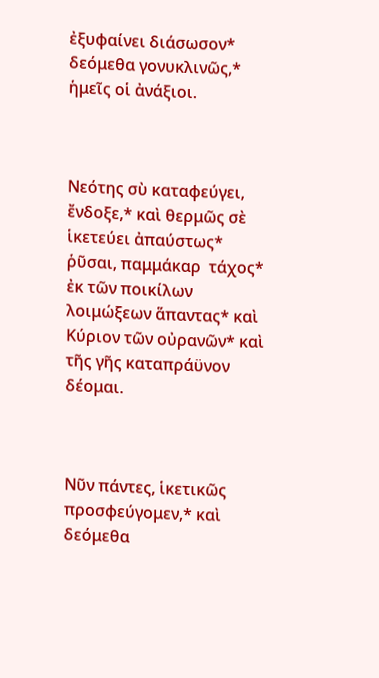ἐξυφαίνει διάσωσον* δεόμεθα γονυκλινῶς,* ἡμεῖς οἱ ἀνάξιοι.



Νεότης σὺ καταφεύγει, ἔνδοξε,* καὶ θερμῶς σὲ ἱκετεύει ἀπαύστως* ῥῦσαι, παμμάκαρ  τάχος* ἐκ τῶν ποικίλων λοιμώξεων ἅπαντας* καὶ Κύριον τῶν οὐρανῶν* καὶ τῆς γῆς καταπράϋνον δέομαι.



Νῦν πάντες, ἱκετικῶς προσφεύγομεν,* καὶ δεόμεθα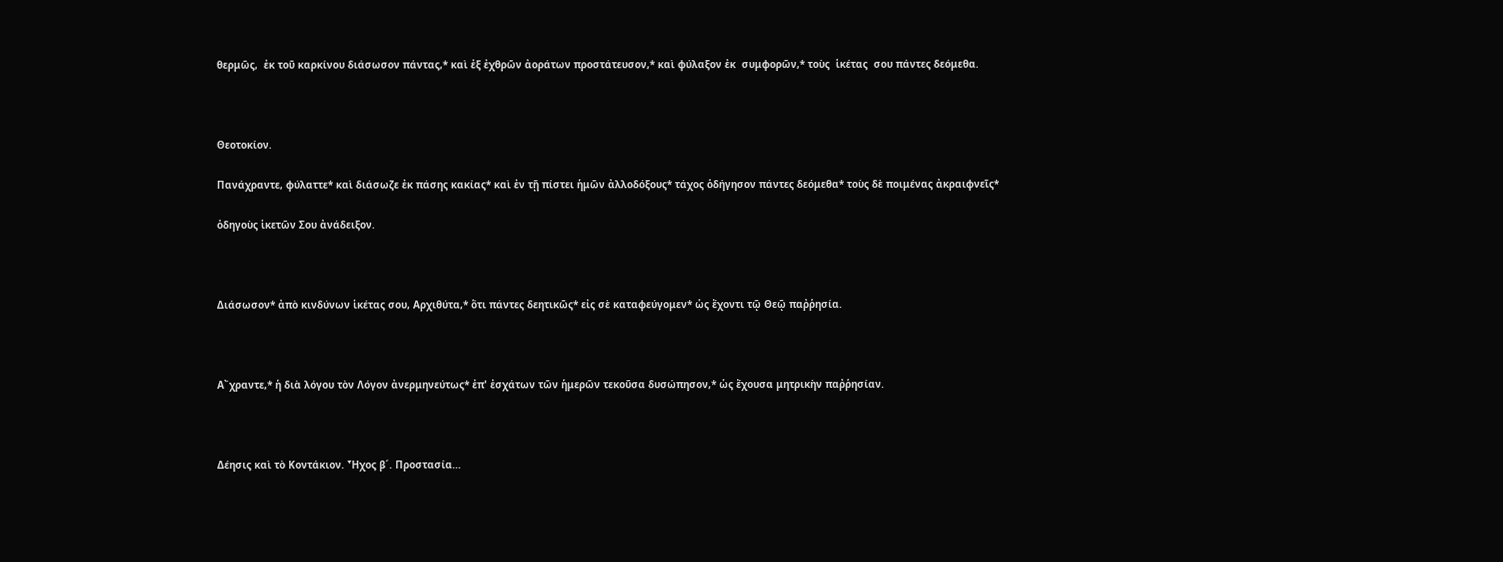θερμῶς,  ἐκ τοῦ καρκίνου διάσωσον πάντας,* καὶ ἐξ ἐχθρῶν ἀοράτων προστάτευσον,* καὶ φύλαξον ἐκ  συμφορῶν,* τοὺς  ἱκέτας  σου πάντες δεόμεθα.



Θεοτοκίον.

Πανάχραντε, φύλαττε* καὶ διάσωζε ἐκ πάσης κακίας* καὶ ἐν τῇ πίστει ἡμῶν ἀλλοδόξους* τάχος ὁδήγησον πάντες δεόμεθα* τοὺς δὲ ποιμένας ἀκραιφνεῖς*

ὁδηγοὺς ἱκετῶν Σου ἀνάδειξον.



Διάσωσον* ἀπὸ κινδύνων ἱκέτας σου, Αρχιθύτα,* ὅτι πάντες δεητικῶς* εἰς σὲ καταφεύγομεν* ὡς ἔχοντι τῷ Θεῷ παῤῥησία.



Α῎χραντε,* ἡ διὰ λόγου τὸν Λόγον ἀνερμηνεύτως* ἐπ' ἐσχάτων τῶν ἡμερῶν τεκοῦσα δυσώπησον,* ὡς ἔχουσα μητρικὴν παῤῥησίαν.



Δέησις καὶ τὸ Κοντάκιον. Ἦχος β´. Προστασία…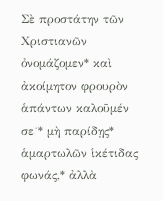Σὲ προστάτην τῶν Χριστιανῶν ὀνομάζομεν* καὶ ἀκοίμητον φρουρὸν ἁπάντων καλοῦμέν σε˙* μὴ παρίδῃς* ἁμαρτωλῶν ἱκέτιδας φωνάς,* ἀλλὰ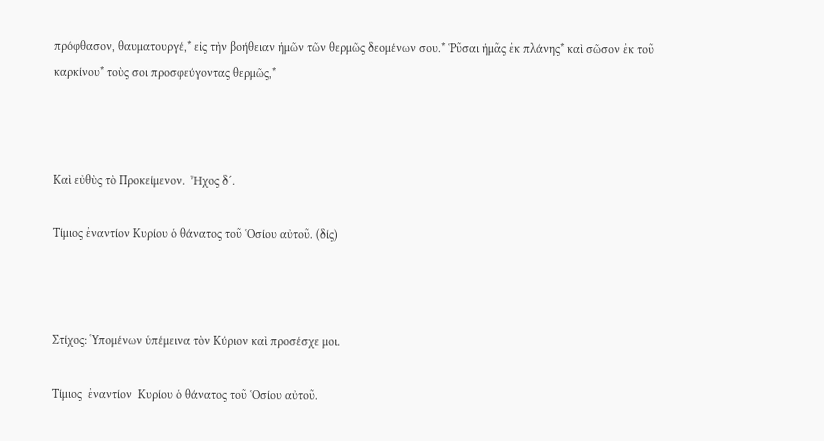πρόφθασον, θαυματουργέ,* εἰς τὴν βοήθειαν ἡμῶν τῶν θερμῶς δεομένων σου.* ῾Ρῦσαι ἡμᾶς ἐκ πλάνης* καὶ σῶσον ἐκ τοῦ καρκίνου* τοὺς σοι προσφεύγοντας θερμῶς,*



Καὶ εὐθὺς τὸ Προκείμενον.  Ἦχος δ´.

Τίμιος ἐναντίον Κυρίου ὁ θάνατος τοῦ ῾Οσίου αὐτοῦ. (δίς)



Στίχος: Ὑπομένων ὑπέμεινα τὸν Κύριον καὶ προσέσχε μοι.

Τίμιος  ἐναντίον  Κυρίου ὁ θάνατος τοῦ ῾Οσίου αὐτοῦ.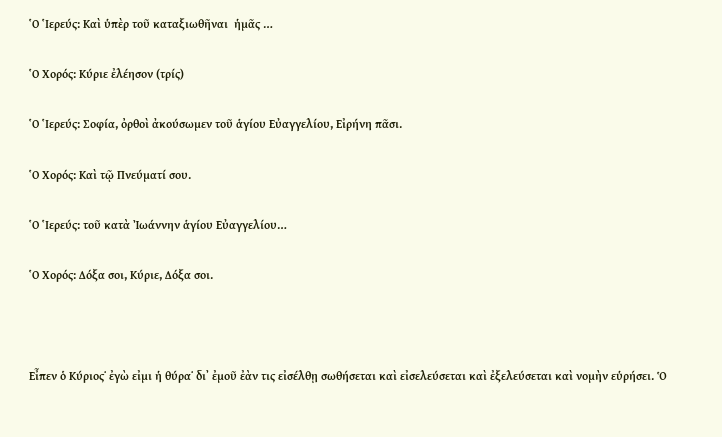῾Ο ῾Ιερεύς: Καὶ ὑπὲρ τοῦ καταξιωθῆναι  ἡμᾶς …

῾Ο Χορός: Κύριε ἐλέησον (τρίς)

῾Ο ῾Ιερεύς: Σοφία, ὀρθοὶ ἀκούσωμεν τοῦ ἁγίου Εὐαγγελίου, Εἰρήνη πᾶσι.

῾Ο Χορός: Καὶ τῷ Πνεύματί σου.

῾Ο ῾Ιερεύς: τοῦ κατὰ Ἰωάννην ἁγίου Εὐαγγελίου…

῾Ο Χορός: Δόξα σοι, Κύριε, Δόξα σοι.



Εἶπεν ὁ Κύριος˙ ἐγὼ εἰμι ἡ θύρα˙ δι᾽ ἐμοῦ ἐὰν τις εἰσέλθῃ σωθήσεται καὶ εἰσελεύσεται καὶ ἐξελεύσεται καὶ νομὴν εὑρήσει. Ὁ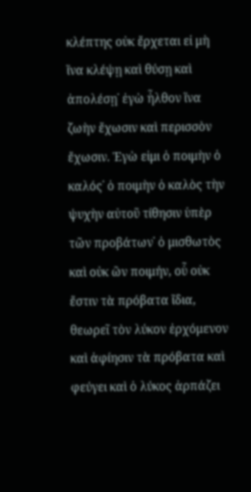κλέπτης οὐκ ἔρχεται εἰ μὴ ἵνα κλέψῃ καὶ θύσῃ καὶ ἀπολέσῃ˙ ἐγὼ ἦλθον ἵνα ζωὴν ἔχωσιν καὶ περισσὸν ἔχωσιν. Ἐγὼ εἰμι ὁ ποιμὴν ὁ καλός˙ ὁ ποιμὴν ὁ καλὸς τὴν ψυχὴν αὐτοῦ τίθησιν ὑπὲρ τῶν προβάτων˙ ὁ μισθωτὸς καὶ οὐκ ὢν ποιμήν, οὗ οὐκ ἔστιν τὰ πρόβατα ἴδια, θεωρεῖ τὸν λύκον ἐρχόμενον καὶ ἀφίησιν τὰ πρόβατα καὶ φεύγει καὶ ὁ λύκος ἀρπάζει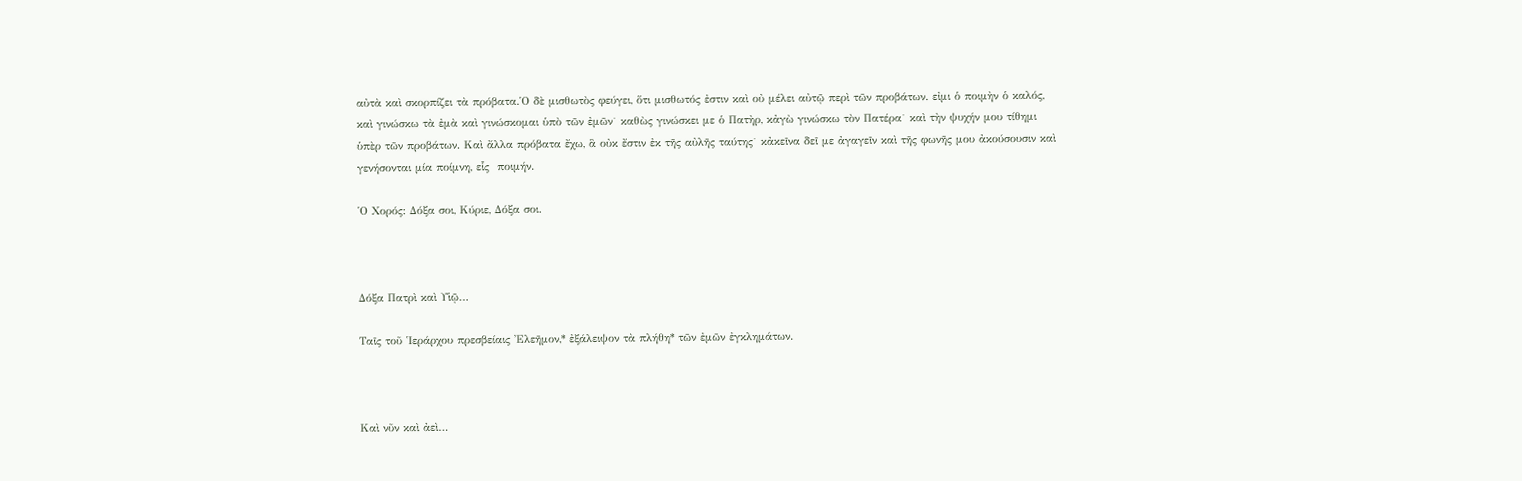αὐτὰ καὶ σκορπίζει τὰ πρόβατα.῾Ο δὲ μισθωτὸς φεύγει, ὅτι μισθωτός ἐστιν καὶ οὐ μέλει αὐτῷ περὶ τῶν προβάτων. εἰμι ὁ ποιμὴν ὁ καλός, καὶ γινώσκω τὰ ἐμὰ καὶ γινώσκομαι ὑπὸ τῶν ἐμῶν˙ καθὼς γινώσκει με ὁ Πατὴρ, κἀγὼ γινώσκω τὸν Πατέρα˙ καὶ τὴν ψυχήν μου τίθημι ὑπὲρ τῶν προβάτων. Καὶ ἄλλα πρόβατα ἔχω, ἃ οὐκ ἔστιν ἐκ τῆς αὐλῆς ταύτης˙ κἀκεῖνα δεῖ με ἀγαγεῖν καὶ τῆς φωνῆς μου ἀκούσουσιν καὶ γενήσονται μία ποίμνη, εἷς  ποιμήν.

῾Ο Χορός: Δόξα σοι, Κύριε, Δόξα σοι.



Δόξα Πατρὶ καὶ Υἱῷ…

Ταῖς τοῦ ῾Ιεράρχου πρεσβείαις Ἐλεῆμον,* ἐξάλειψον τὰ πλήθη* τῶν ἐμῶν ἐγκλημάτων.



Καὶ νῦν καὶ ἀεὶ…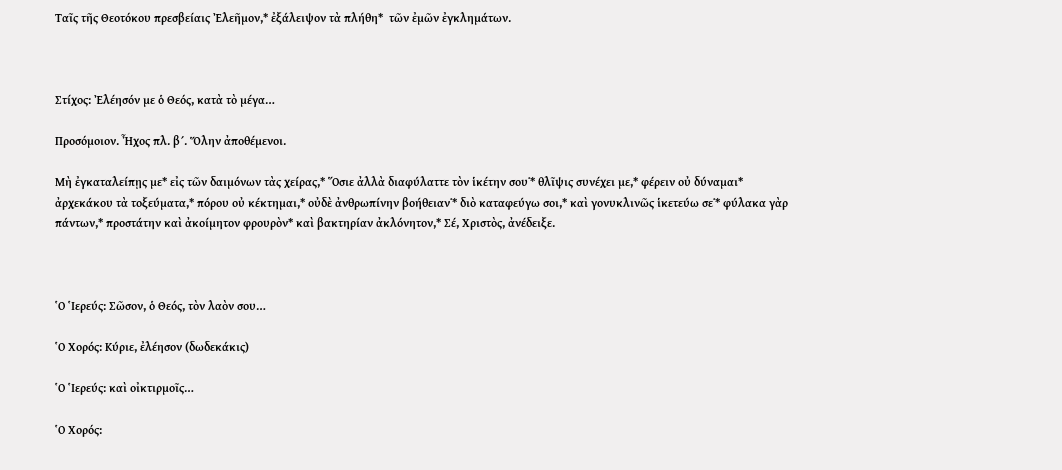Ταῖς τῆς Θεοτόκου πρεσβείαις Ἐλεῆμον,* ἐξάλειψον τὰ πλήθη*  τῶν ἐμῶν ἐγκλημάτων.



Στίχος: Ἐλέησόν με ὁ Θεός, κατὰ τὸ μέγα…

Προσόμοιον. Ἦχος πλ. β´. Ὅλην ἀποθέμενοι.

Μὴ ἐγκαταλείπῃς με* εἰς τῶν δαιμόνων τὰς χείρας,* ῞Οσιε ἀλλὰ διαφύλαττε τὸν ἱκέτην σου˙* θλῖψις συνέχει με,* φέρειν οὐ δύναμαι* ἀρχεκάκου τὰ τοξεύματα,* πόρου οὐ κέκτημαι,* οὐδὲ ἀνθρωπίνην βοήθειαν˙* διὸ καταφεύγω σοι,* καὶ γονυκλινῶς ἱκετεύω σε˙* φύλακα γὰρ πάντων,* προστάτην καὶ ἀκοίμητον φρουρὸν* καὶ βακτηρίαν ἀκλόνητον,* Σέ, Χριστὸς, ἀνέδειξε.



῾Ο ῾Ιερεύς: Σῶσον, ὁ Θεός, τὸν λαὸν σου…

῾Ο Χορός: Κύριε, ἐλέησον (δωδεκάκις)

῾Ο ῾Ιερεύς: καὶ οἰκτιρμοῖς…

῾Ο Χορός: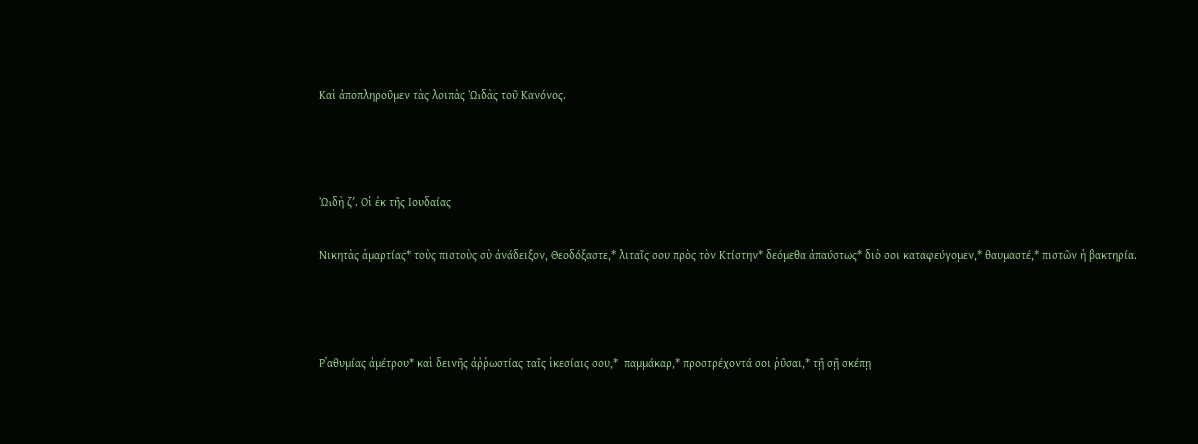Καὶ ἀποπληροῦμεν τὰς λοιπὰς ᾨδὰς τοῦ Κανόνος.



ᾨδὴ ζʹ. Οἱ ἐκ τῆς Ιουδαίας

Νικητὰς ἁμαρτίας* τοὺς πιστοὺς σὺ ἀνάδειξον, Θεοδόξαστε,* λιταῖς σου πρὸς τὸν Κτίστην* δεόμεθα ἀπαύστως* διὸ σοι καταφεύγομεν,* θαυμαστέ,* πιστῶν ἡ βακτηρία.



Ρ῾αθυμίας ἀμέτρου* καὶ δεινῆς ἀῤῥωστίας ταῖς ἱκεσίαις σου,*  παμμάκαρ,* προστρέχοντά σοι ῥῦσαι,* τῇ σῇ σκέπῃ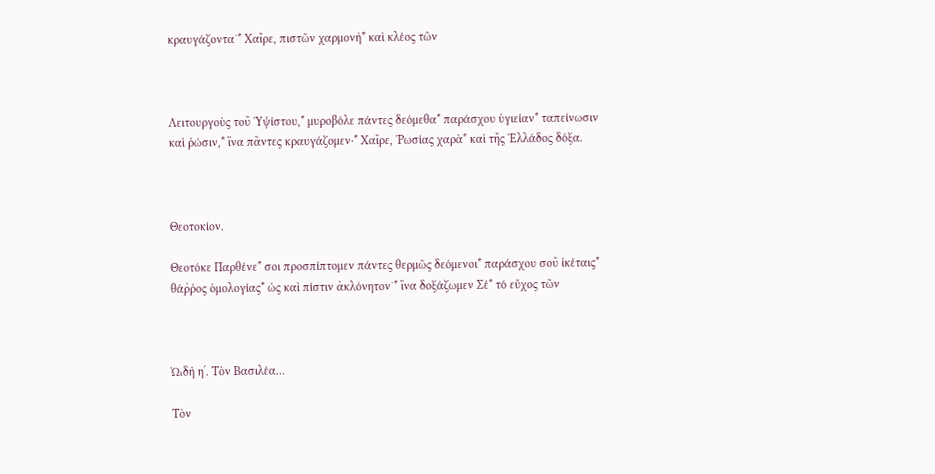κραυγάζοντα˙* Χαῖρε, πιστῶν χαρμονὴ* καὶ κλέος τῶν



Λειτουργοὺς τοῦ ῾Υψίστου,* μυροβόλε πάντες δεόμεθα* παράσχου ὑγιείαν* ταπείνωσιν καὶ ῥώσιν,* ἵνα πᾶντες κραυγάζομεν·* Χαῖρε, ῾Ρωσίας χαρὰ* καὶ τῆς ῾Ελλάδος δόξα.



Θεοτοκίον.

Θεοτόκε Παρθένε* σοι προσπίπτομεν πάντες θερμῶς δεόμενοι* παράσχου σοῦ ἱκέταις* θάῤῥος ὁμολογίας* ὡς καὶ πίστιν ἀκλόνητον˙* ἵνα δοξάζωμεν Σέ* τό εὔχος τῶν



ᾨδὴ ηʹ. Τὸν Βασιλέα…

Τὸν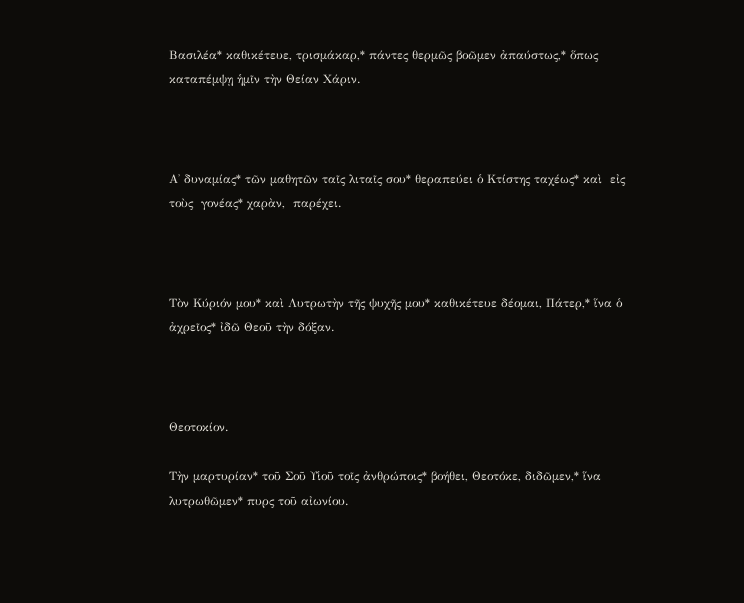Βασιλέα* καθικέτευε, τρισμάκαρ,* πάντες θερμῶς βοῶμεν ἀπαύστως,* ὅπως καταπέμψῃ ἡμῖν τὴν Θείαν Χάριν.



Α̉ δυναμίας* τῶν μαθητῶν ταῖς λιταῖς σου* θεραπεύει ὁ Κτίστης ταχέως* καὶ  εἰς  τοὺς  γονέας* χαρὰν,  παρέχει.



Τὸν Κύριόν μου* καὶ Λυτρωτὴν τῆς ψυχῆς μου* καθικέτευε δέομαι, Πάτερ,* ἵνα ὁ ἀχρεῖος* ἰδῶ Θεοῦ τὴν δόξαν.



Θεοτοκίον.

Τὴν μαρτυρίαν* τοῦ Σοῦ Υἱοῦ τοῖς ἀνθρώποις* βοήθει, Θεοτόκε, διδῶμεν,* ἵνα λυτρωθῶμεν* πυρς τοῦ αἰωνίου.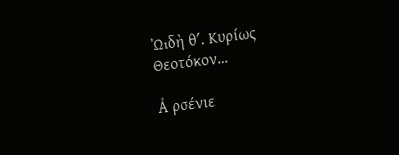ᾨδὴ θʹ. Κυρίως Θεοτόκον…

Α̉ ρσένιε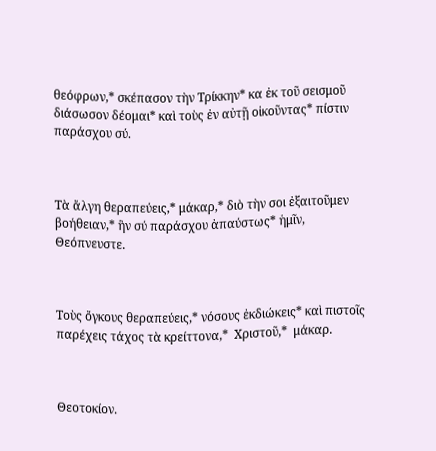θεόφρων,* σκέπασον τὴν Τρίκκην* κα ἐκ τοῦ σεισμοῦ διάσωσον δέομαι* καὶ τοὺς ἐν αὐτῇ οἰκοῦντας* πίστιν παράσχου σύ.



Τὰ ἄλγη θεραπεύεις,* μάκαρ,* διὸ τὴν σοι ἐξαιτοῦμεν βοήθειαν,* ἣν σύ παράσχου ἀπαύστως* ἡμῖν, Θεόπνευστε.



Τοὺς ὄγκους θεραπεύεις,* νόσους ἐκδιώκεις* καὶ πιστοῖς παρέχεις τάχος τὰ κρείττονα,*  Χριστοῦ,*  μάκαρ.



Θεοτοκίον.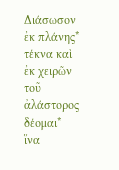Διάσωσον ἐκ πλάνης* τέκνα καὶ ἐκ χειρῶν τοῦ ἀλάστορος δέομαι* ἵνα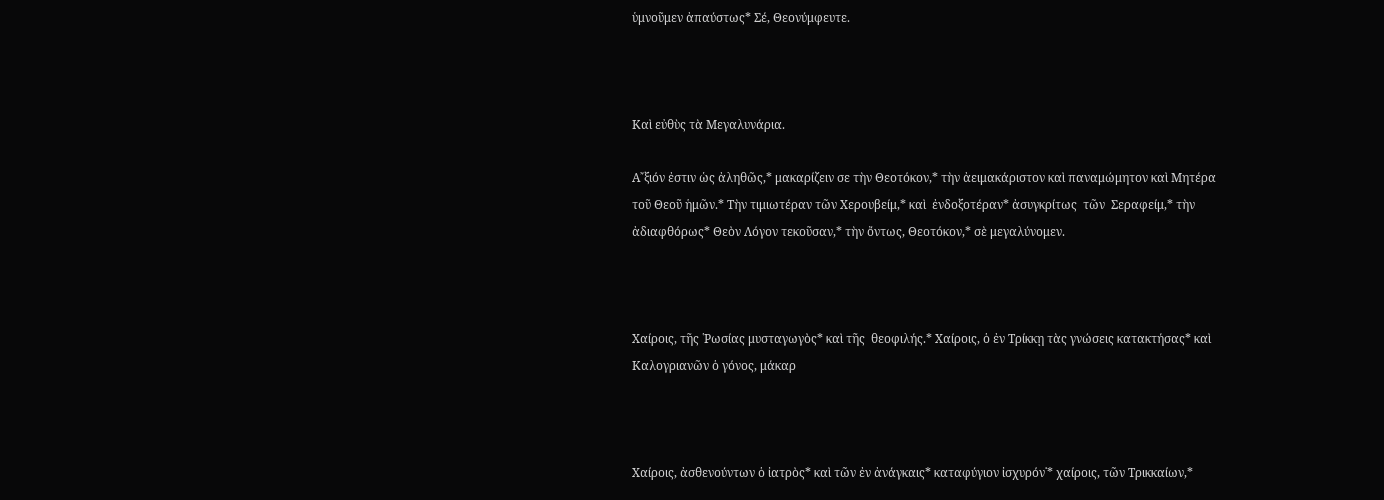ὑμνοῦμεν ἀπαύστως* Σέ, Θεονύμφευτε.



Καὶ εὐθὺς τὰ Μεγαλυνάρια.

Α῎ξιόν ἐστιν ὡς ἀληθῶς,* μακαρίζειν σε τὴν Θεοτόκον,* τὴν ἀειμακάριστον καὶ παναμώμητον καὶ Μητέρα τοῦ Θεοῦ ἡμῶν.* Τὴν τιμιωτέραν τῶν Χερουβείμ,* καὶ  ἐνδοξοτέραν* ἀσυγκρίτως  τῶν  Σεραφείμ,* τὴν ἀδιαφθόρως* Θεὸν Λόγον τεκοῦσαν,* τὴν ὄντως, Θεοτόκον,* σὲ μεγαλύνομεν.



Χαίροις, τῆς ῾Ρωσίας μυσταγωγὸς* καὶ τῆς  θεοφιλής.* Χαίροις, ὁ ἐν Τρίκκῃ τὰς γνώσεις κατακτήσας* καὶ Καλογριανῶν ὁ γόνος, μάκαρ



Χαίροις, ἀσθενούντων ὁ ἰατρὸς* καὶ τῶν ἐν ἀνάγκαις* καταφύγιον ἰσχυρόν˙* χαίροις, τῶν Τρικκαίων,*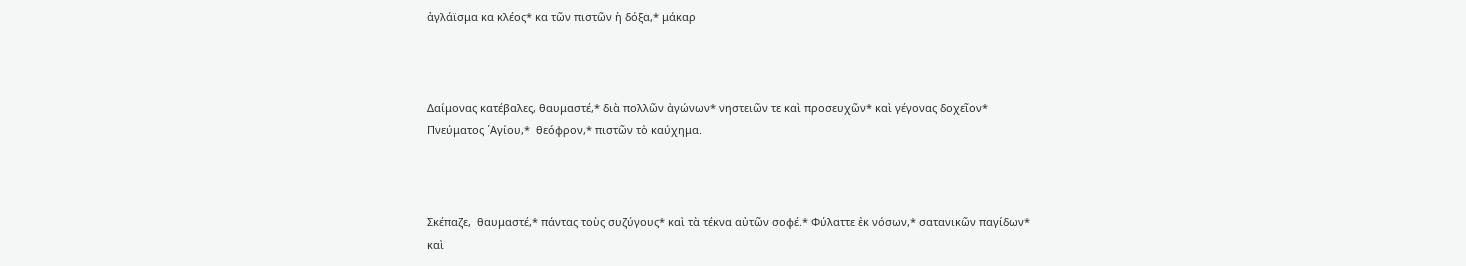ἀγλάϊσμα κα κλέος* κα τῶν πιστῶν ἡ δόξα,* μάκαρ



Δαίμονας κατέβαλες, θαυμαστέ,* διὰ πολλῶν ἀγώνων* νηστειῶν τε καὶ προσευχῶν* καὶ γέγονας δοχεῖον* Πνεύματος ῾Αγίου,*  θεόφρον,* πιστῶν τὸ καύχημα.



Σκέπαζε,  θαυμαστέ,* πάντας τοὺς συζύγους* καὶ τὰ τέκνα αὐτῶν σοφέ.* Φύλαττε ἐκ νόσων,* σατανικῶν παγίδων* καὶ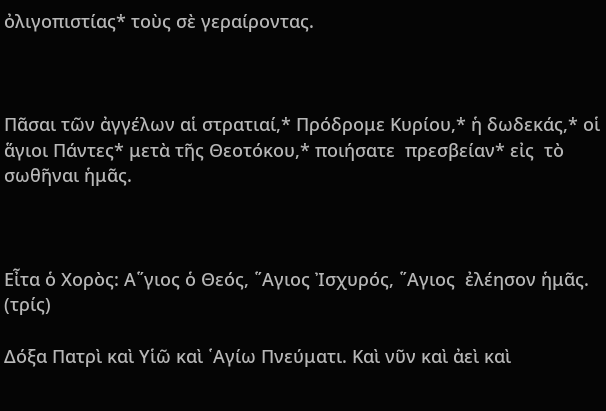ὀλιγοπιστίας* τοὺς σὲ γεραίροντας.



Πᾶσαι τῶν ἀγγέλων αἱ στρατιαί,* Πρόδρομε Κυρίου,* ἡ δωδεκάς,* οἱ ἅγιοι Πάντες* μετὰ τῆς Θεοτόκου,* ποιήσατε  πρεσβείαν* εἰς  τὸ  σωθῆναι ἡμᾶς.



Εἶτα ὁ Χορὸς: Α῞γιος ὁ Θεός, ῞Αγιος Ἰσχυρός, ῞Αγιος  ἐλέησον ἡμᾶς. (τρίς)

Δόξα Πατρὶ καὶ Υἱῶ καὶ ῾Αγίω Πνεύματι. Καὶ νῦν καὶ ἀεὶ καὶ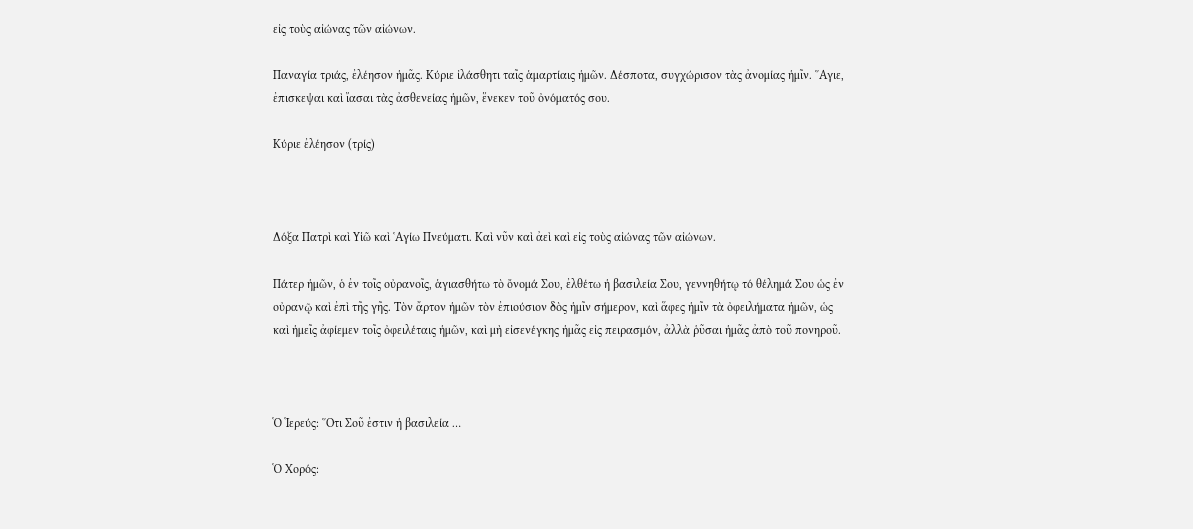εἰς τοὺς αἰώνας τῶν αἰώνων.

Παναγία τριάς, ἐλέησον ἡμᾶς. Κύριε ἰλάσθητι ταῖς ἁμαρτίαις ἡμῶν. Δέσποτα, συγχώρισον τὰς ἀνομίας ἡμῖν. ῞Αγιε, ἐπισκεψαι καὶ ἴασαι τὰς ἀσθενείας ἡμῶν, ἕνεκεν τοῦ ὀνόματός σου.

Κύριε ἐλέησον (τρίς)



Δόξα Πατρὶ καὶ Υἱῶ καὶ ῾Αγίω Πνεύματι. Καὶ νῦν καὶ ἀεὶ καὶ εἰς τοὺς αἰώνας τῶν αἰώνων.

Πάτερ ἡμῶν, ὁ ἐν τοῖς οὐρανοῖς, ἁγιασθήτω τὸ ὄνομά Σου, ἐλθέτω ἡ βασιλεία Σου, γεννηθήτῳ τό θέλημά Σου ὡς ἐν οὐρανῷ καὶ ἐπὶ τῆς γῆς. Τὸν ἄρτον ἡμῶν τὸν ἐπιούσιον δὸς ἡμῖν σήμερον, καὶ ἅφες ἡμῖν τὰ ὀφειλήματα ἡμῶν, ὡς καὶ ἡμεῖς ἀφίεμεν τοῖς ὀφειλέταις ἡμῶν, καὶ μὴ εἰσενέγκης ἡμᾶς εἰς πειρασμόν, ἀλλὰ ῥῦσαι ἡμᾶς ἀπὸ τοῦ πονηροῦ.



Ὁ Ἱερεύς: ῞Οτι Σοῦ ἐστιν ἡ βασιλεία …

Ὁ Χορός: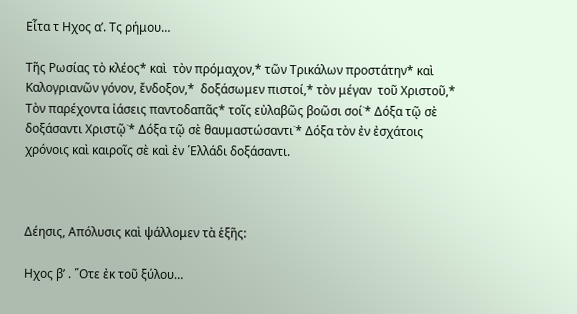Εἶτα τ Ηχος αʹ. Τς ρήμου…

Τῆς Ρωσίας τὸ κλέος* καὶ  τὸν πρόμαχον,* τῶν Τρικάλων προστάτην* καὶ Καλογριανῶν γόνον, ἔνδοξον,*  δοξάσωμεν πιστοί,* τὸν μέγαν  τοῦ Χριστοῦ,* Τὸν παρέχοντα ἰάσεις παντοδαπᾶς* τοῖς εὐλαβῶς βοῶσι σοί˙* Δόξα τῷ σὲ δοξάσαντι Χριστῷ˙* Δόξα τῷ σὲ θαυμαστώσαντι˙* Δόξα τὸν ἐν ἐσχάτοις χρόνοις καὶ καιροῖς σὲ καὶ ἐν ῾Ελλάδι δοξάσαντι.



Δέησις, Απόλυσις καὶ ψάλλομεν τὰ ἑξῆς:

Ηχος β’ . ῞Οτε ἐκ τοῦ ξύλου…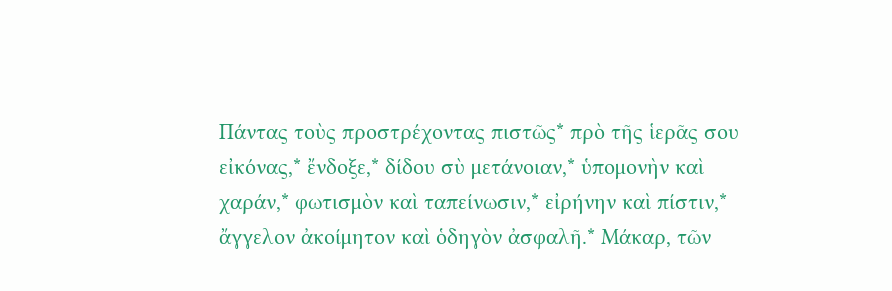Πάντας τοὺς προστρέχοντας πιστῶς* πρὸ τῆς ἱερᾶς σου εἰκόνας,* ἔνδοξε,* δίδου σὺ μετάνοιαν,* ὑπομονὴν καὶ χαράν,* φωτισμὸν καὶ ταπείνωσιν,* εἰρήνην καὶ πίστιν,* ἄγγελον ἀκοίμητον καὶ ὁδηγὸν ἀσφαλῆ.* Μάκαρ, τῶν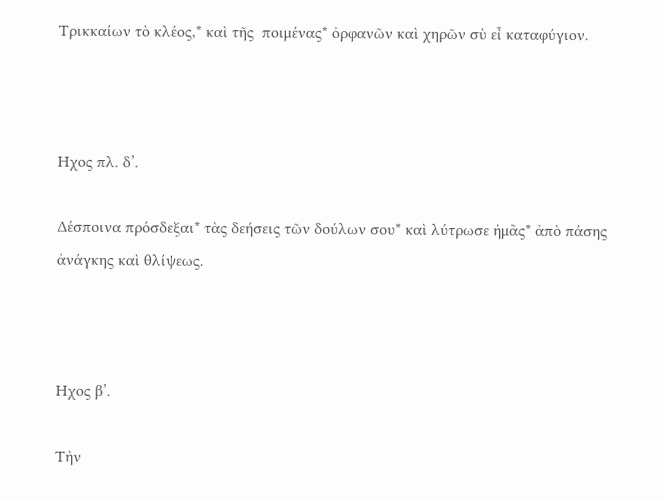Τρικκαίων τὸ κλέος,* καὶ τῆς  ποιμένας* ὀρφανῶν καὶ χηρῶν σὺ εἶ καταφύγιον.



Ηχος πλ. δ’.

Δέσποινα πρόσδεξαι* τὰς δεήσεις τῶν δούλων σου* καὶ λύτρωσε ἡμᾶς* ἀπὸ πάσης ἀνάγκης καὶ θλίψεως.



Ηχος β’.

Τὴν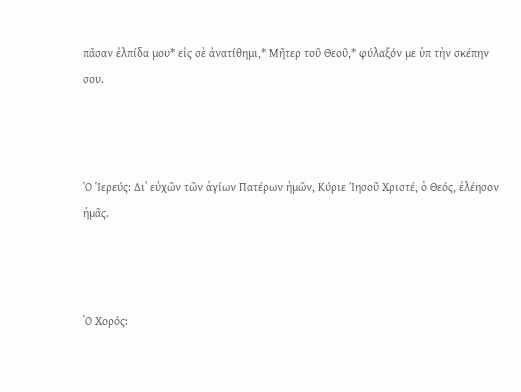πᾶσαν ἐλπίδα μου* εἰς σὲ ἀνατίθημι,* Μῆτερ τοῦ Θεοῦ,* φύλαξόν με ὑπ τὴν σκέπην σου.



Ὁ Ἱερεύς: Δι᾿ εὐχῶν τῶν ἁγίων Πατέρων ἡμῶν, Κύριε Ἰησοῦ Χριστέ, ὁ Θεός, ἐλέησον ἡμᾶς.



῾Ο Χορός: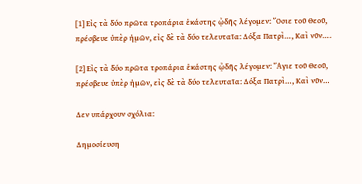[1] Εἰς τὰ δύο πρῶτα τροπάρια ἑκάστης ᾠδῆς λέγομεν: ῞Οσιε τοῦ Θεοῦ, πρέσβευε ὑπὲρ ἡμῶν, εἰς δὲ τὰ δύο τελευταῖα: Δόξα Πατρὶ…, Καὶ νῦν….

[2] Εἰς τὰ δύο πρῶτα τροπάρια ἑκάστης ᾠδῆς λέγομεν: ῞Αγιε τοῦ Θεοῦ, πρέσβευε ὑπὲρ ἡμῶν, εἰς δὲ τὰ δύο τελευταῖα: Δόξα Πατρὶ…, Καὶ νῦν…

Δεν υπάρχουν σχόλια:

Δημοσίευση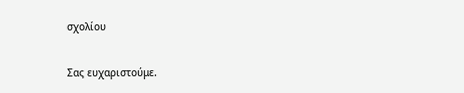σχολίου

Σας ευχαριστούμε.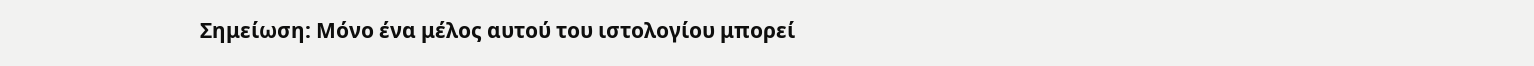Σημείωση: Μόνο ένα μέλος αυτού του ιστολογίου μπορεί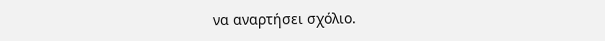να αναρτήσει σχόλιο.